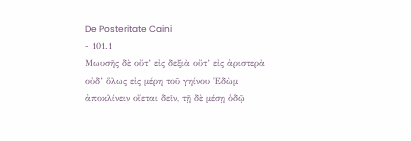De Posteritate Caini
- 101.1
Μωυσῆς δὲ οὔτ’ εἰς δεξιὰ οὔτ’ εἰς ἀριστερὰ οὐδ’ ὅλως εἰς μέρη τοῦ γηίνου Ἐδὼμ ἀποκλίνειν οἴεται δεῖν, τῇ δὲ μέσῃ ὁδῷ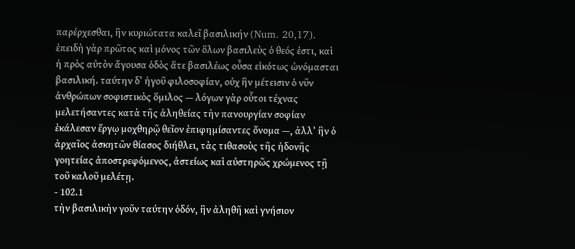παρέρχεσθαι, ἣν κυριώτατα καλεῖ βασιλικήν (Num. 20,17). ἐπειδὴ γὰρ πρῶτος καὶ μόνος τῶν ὅλων βασιλεὺς ὁ θεός ἐστι, καὶ ἡ πρὸς αὐτὸν ἄγουσα ὁδὸς ἅτε βασιλέως οὖσα εἰκότως ὠνόμασται βασιλική. ταύτην δ’ ἡγοῦ φιλοσοφίαν, οὐχ ἣν μέτεισιν ὁ νῦν ἀνθρώπων σοφιστικὸς ὅμιλος — λόγων γὰρ οὗτοι τέχνας μελετήσαντες κατὰ τῆς ἀληθείας τὴν πανουργίαν σοφίαν ἐκάλεσαν ἔργῳ μοχθηρῷ θεῖον ἐπιφημίσαντες ὄνομα —, ἀλλ’ ἣν ὁ ἀρχαῖος ἀσκητῶν θίασος διήθλει, τὰς τιθασοὺς τῆς ἡδονῆς γοητείας ἀποστρεφόμενος, ἀστείως καὶ αὐστηρῶς χρώμενος τῇ τοῦ καλοῦ μελέτῃ.
- 102.1
τὴν βασιλικὴν γοῦν ταύτην ὁδόν, ἣν ἀληθῆ καὶ γνήσιον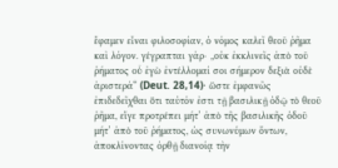ἔφαμεν εἶναι φιλοσοφίαν, ὁ νόμος καλεῖ θεοῦ ῥῆμα καὶ λόγον. γέγραπται γάρ· „οὐκ ἐκκλινεῖς ἀπὸ τοῦ ῥήματος οὗ ἐγὼ ἐντέλλομαί σοι σήμερον δεξιὰ οὐδὲ ἀριστερά“ (Deut. 28,14)· ὥστε ἐμφανῶς ἐπιδεδεῖχθαι ὅτι ταὐτόν ἐστι τῇ βασιλικῇ ὁδῷ τὸ θεοῦ ῥῆμα, εἴγε προτρέπει μήτ’ ἀπὸ τῆς βασιλικῆς ὁδοῦ μήτ’ ἀπὸ τοῦ ῥήματος, ὡς συνωνύμων ὄντων, ἀποκλίνοντας ὀρθῇ διανοίᾳ τὴν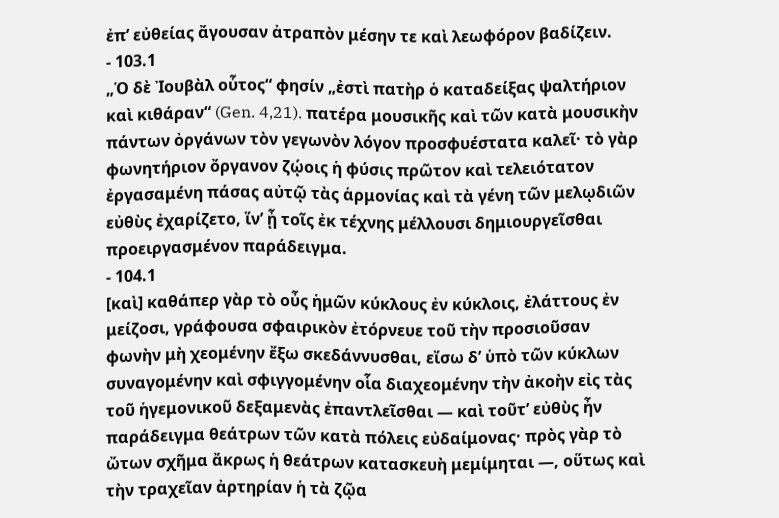ἐπ’ εὐθείας ἄγουσαν ἀτραπὸν μέσην τε καὶ λεωφόρον βαδίζειν.
- 103.1
„Ὁ δὲ Ἰουβὰλ οὗτος“ φησίν „ἐστὶ πατὴρ ὁ καταδείξας ψαλτήριον καὶ κιθάραν“ (Gen. 4,21). πατέρα μουσικῆς καὶ τῶν κατὰ μουσικὴν πάντων ὀργάνων τὸν γεγωνὸν λόγον προσφυέστατα καλεῖ· τὸ γὰρ φωνητήριον ὄργανον ζῴοις ἡ φύσις πρῶτον καὶ τελειότατον ἐργασαμένη πάσας αὐτῷ τὰς ἁρμονίας καὶ τὰ γένη τῶν μελῳδιῶν εὐθὺς ἐχαρίζετο, ἵν’ ᾖ τοῖς ἐκ τέχνης μέλλουσι δημιουργεῖσθαι προειργασμένον παράδειγμα.
- 104.1
[καὶ] καθάπερ γὰρ τὸ οὖς ἡμῶν κύκλους ἐν κύκλοις, ἐλάττους ἐν μείζοσι, γράφουσα σφαιρικὸν ἐτόρνευε τοῦ τὴν προσιοῦσαν φωνὴν μὴ χεομένην ἔξω σκεδάννυσθαι, εἴσω δ’ ὑπὸ τῶν κύκλων συναγομένην καὶ σφιγγομένην οἷα διαχεομένην τὴν ἀκοὴν εἰς τὰς τοῦ ἡγεμονικοῦ δεξαμενὰς ἐπαντλεῖσθαι — καὶ τοῦτ’ εὐθὺς ἦν παράδειγμα θεάτρων τῶν κατὰ πόλεις εὐδαίμονας· πρὸς γὰρ τὸ ὤτων σχῆμα ἄκρως ἡ θεάτρων κατασκευὴ μεμίμηται —, οὕτως καὶ τὴν τραχεῖαν ἀρτηρίαν ἡ τὰ ζῷα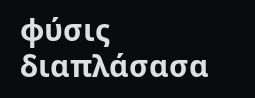φύσις διαπλάσασα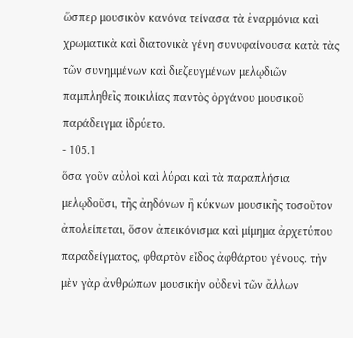ὥσπερ μουσικὸν κανόνα τείνασα τὰ ἐναρμόνια καὶ χρωματικὰ καὶ διατονικὰ γένη συνυφαίνουσα κατὰ τὰς τῶν συνημμένων καὶ διεζευγμένων μελῳδιῶν παμπληθεῖς ποικιλίας παντὸς ὀργάνου μουσικοῦ παράδειγμα ἱδρύετο.
- 105.1
ὅσα γοῦν αὐλοὶ καὶ λύραι καὶ τὰ παραπλήσια μελῳδοῦσι, τῆς ἀηδόνων ἢ κύκνων μουσικῆς τοσοῦτον ἀπολείπεται, ὅσον ἀπεικόνισμα καὶ μίμημα ἀρχετύπου παραδείγματος, φθαρτὸν εἶδος ἀφθάρτου γένους. τὴν μὲν γὰρ ἀνθρώπων μουσικὴν οὐδενὶ τῶν ἄλλων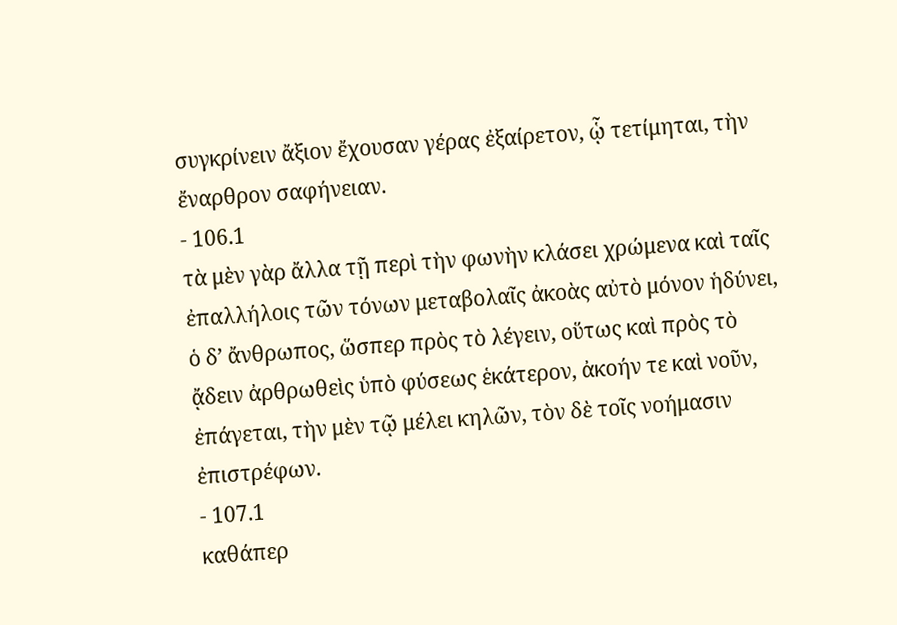συγκρίνειν ἄξιον ἔχουσαν γέρας ἐξαίρετον, ᾧ τετίμηται, τὴν ἔναρθρον σαφήνειαν.
- 106.1
τὰ μὲν γὰρ ἄλλα τῇ περὶ τὴν φωνὴν κλάσει χρώμενα καὶ ταῖς ἐπαλλήλοις τῶν τόνων μεταβολαῖς ἀκοὰς αὐτὸ μόνον ἡδύνει, ὁ δ’ ἄνθρωπος, ὥσπερ πρὸς τὸ λέγειν, οὕτως καὶ πρὸς τὸ ᾄδειν ἀρθρωθεὶς ὑπὸ φύσεως ἑκάτερον, ἀκοήν τε καὶ νοῦν, ἐπάγεται, τὴν μὲν τῷ μέλει κηλῶν, τὸν δὲ τοῖς νοήμασιν ἐπιστρέφων.
- 107.1
καθάπερ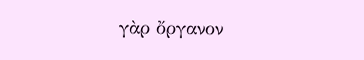γὰρ ὄργανον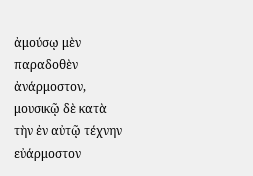ἀμούσῳ μὲν παραδοθὲν ἀνάρμοστον, μουσικῷ δὲ κατὰ τὴν ἐν αὐτῷ τέχνην εὐάρμοστον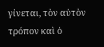γίνεται, τὸν αὐτὸν τρόπον καὶ ὁ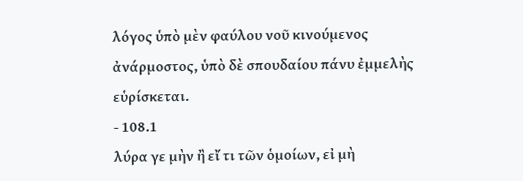λόγος ὑπὸ μὲν φαύλου νοῦ κινούμενος ἀνάρμοστος, ὑπὸ δὲ σπουδαίου πάνυ ἐμμελὴς εὑρίσκεται.
- 108.1
λύρα γε μὴν ἢ εἴ τι τῶν ὁμοίων, εἰ μὴ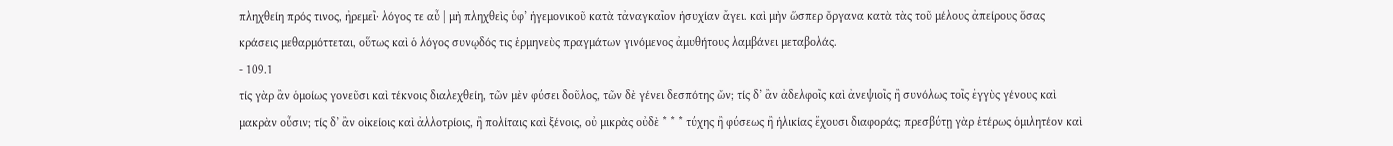πληχθείη πρός τινος, ἠρεμεῖ· λόγος τε αὖ | μὴ πληχθεὶς ὑφ’ ἡγεμονικοῦ κατὰ τἀναγκαῖον ἡσυχίαν ἄγει. καὶ μὴν ὥσπερ ὄργανα κατὰ τὰς τοῦ μέλους ἀπείρους ὅσας κράσεις μεθαρμόττεται, οὕτως καὶ ὁ λόγος συνῳδός τις ἑρμηνεὺς πραγμάτων γινόμενος ἀμυθήτους λαμβάνει μεταβολάς.
- 109.1
τίς γὰρ ἂν ὁμοίως γονεῦσι καὶ τέκνοις διαλεχθείη, τῶν μὲν φύσει δοῦλος, τῶν δὲ γένει δεσπότης ὤν; τίς δ’ ἂν ἀδελφοῖς καὶ ἀνεψιοῖς ἢ συνόλως τοῖς ἐγγὺς γένους καὶ μακρὰν οὖσιν; τίς δ’ ἂν οἰκείοις καὶ ἀλλοτρίοις, ἢ πολίταις καὶ ξένοις, οὐ μικρὰς οὐδὲ * * * τύχης ἢ φύσεως ἢ ἡλικίας ἔχουσι διαφοράς; πρεσβύτῃ γὰρ ἑτέρως ὁμιλητέον καὶ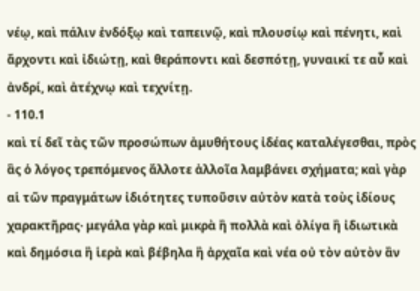νέῳ, καὶ πάλιν ἐνδόξῳ καὶ ταπεινῷ, καὶ πλουσίῳ καὶ πένητι, καὶ ἄρχοντι καὶ ἰδιώτῃ, καὶ θεράποντι καὶ δεσπότῃ, γυναικί τε αὖ καὶ ἀνδρί, καὶ ἀτέχνῳ καὶ τεχνίτῃ.
- 110.1
καὶ τί δεῖ τὰς τῶν προσώπων ἀμυθήτους ἰδέας καταλέγεσθαι, πρὸς ἃς ὁ λόγος τρεπόμενος ἄλλοτε ἀλλοῖα λαμβάνει σχήματα; καὶ γὰρ αἱ τῶν πραγμάτων ἰδιότητες τυποῦσιν αὐτὸν κατὰ τοὺς ἰδίους χαρακτῆρας· μεγάλα γὰρ καὶ μικρὰ ἢ πολλὰ καὶ ὀλίγα ἢ ἰδιωτικὰ καὶ δημόσια ἢ ἱερὰ καὶ βέβηλα ἢ ἀρχαῖα καὶ νέα οὐ τὸν αὐτὸν ἂν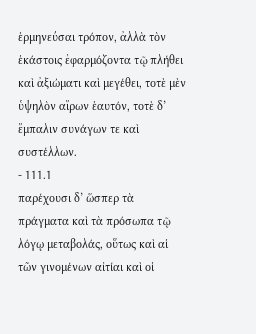ἑρμηνεύσαι τρόπον, ἀλλὰ τὸν ἑκάστοις ἐφαρμόζοντα τῷ πλήθει καὶ ἀξιώματι καὶ μεγέθει, τοτὲ μὲν ὑψηλὸν αἴρων ἑαυτόν, τοτὲ δ’ ἔμπαλιν συνάγων τε καὶ συστέλλων.
- 111.1
παρέχουσι δ’ ὥσπερ τὰ πράγματα καὶ τὰ πρόσωπα τῷ λόγῳ μεταβολάς, οὕτως καὶ αἱ τῶν γινομένων αἰτίαι καὶ οἱ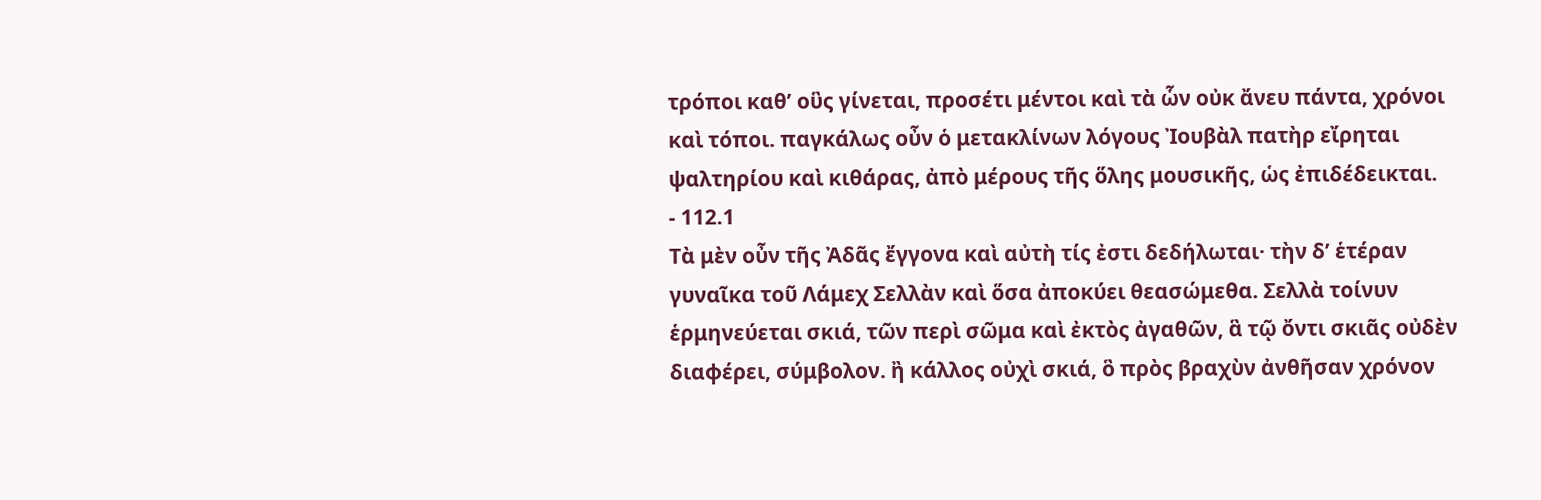τρόποι καθ’ οὓς γίνεται, προσέτι μέντοι καὶ τὰ ὧν οὐκ ἄνευ πάντα, χρόνοι καὶ τόποι. παγκάλως οὖν ὁ μετακλίνων λόγους Ἰουβὰλ πατὴρ εἴρηται ψαλτηρίου καὶ κιθάρας, ἀπὸ μέρους τῆς ὅλης μουσικῆς, ὡς ἐπιδέδεικται.
- 112.1
Τὰ μὲν οὖν τῆς Ἀδᾶς ἔγγονα καὶ αὐτὴ τίς ἐστι δεδήλωται· τὴν δ’ ἑτέραν γυναῖκα τοῦ Λάμεχ Σελλὰν καὶ ὅσα ἀποκύει θεασώμεθα. Σελλὰ τοίνυν ἑρμηνεύεται σκιά, τῶν περὶ σῶμα καὶ ἐκτὸς ἀγαθῶν, ἃ τῷ ὄντι σκιᾶς οὐδὲν διαφέρει, σύμβολον. ἢ κάλλος οὐχὶ σκιά, ὃ πρὸς βραχὺν ἀνθῆσαν χρόνον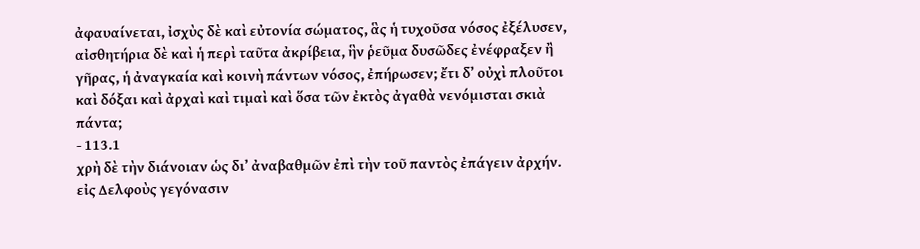ἀφαυαίνεται, ἰσχὺς δὲ καὶ εὐτονία σώματος, ἃς ἡ τυχοῦσα νόσος ἐξέλυσεν, αἰσθητήρια δὲ καὶ ἡ περὶ ταῦτα ἀκρίβεια, ἣν ῥεῦμα δυσῶδες ἐνέφραξεν ἢ γῆρας, ἡ ἀναγκαία καὶ κοινὴ πάντων νόσος, ἐπήρωσεν; ἔτι δ’ οὐχὶ πλοῦτοι καὶ δόξαι καὶ ἀρχαὶ καὶ τιμαὶ καὶ ὅσα τῶν ἐκτὸς ἀγαθὰ νενόμισται σκιὰ πάντα;
- 113.1
χρὴ δὲ τὴν διάνοιαν ὡς δι’ ἀναβαθμῶν ἐπὶ τὴν τοῦ παντὸς ἐπάγειν ἀρχήν. εἰς Δελφοὺς γεγόνασιν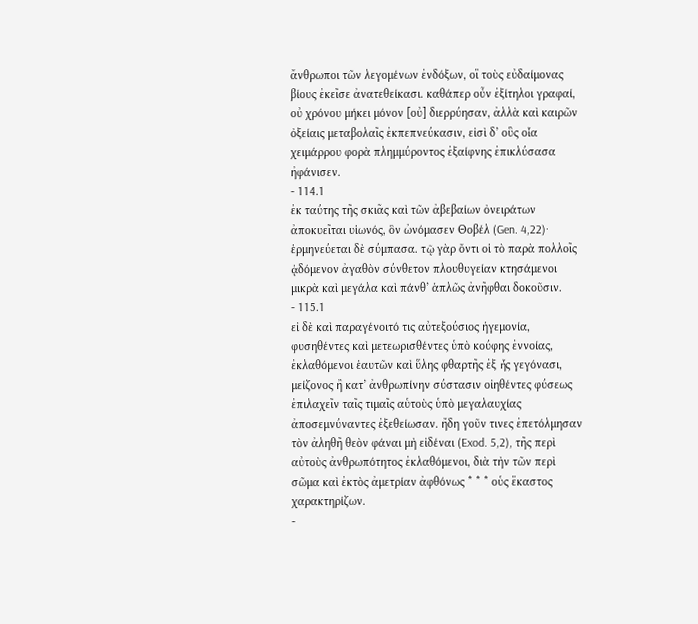ἄνθρωποι τῶν λεγομένων ἐνδόξων, οἳ τοὺς εὐδαίμονας βίους ἐκεῖσε ἀνατεθείκασι. καθάπερ οὖν ἐξίτηλοι γραφαί, οὐ χρόνου μήκει μόνον [οὐ] διερρύησαν, ἀλλὰ καὶ καιρῶν ὀξείαις μεταβολαῖς ἐκπεπνεύκασιν, εἰσὶ δ’ οὓς οἷα χειμάρρου φορὰ πλημμύροντος ἐξαίφνης ἐπικλύσασα ἠφάνισεν.
- 114.1
ἐκ ταύτης τῆς σκιᾶς καὶ τῶν ἀβεβαίων ὀνειράτων ἀποκυεῖται υἱωνός, ὃν ὠνόμασεν Θοβέλ (Gen. 4,22)· ἑρμηνεύεται δὲ σύμπασα. τῷ γὰρ ὄντι οἱ τὸ παρὰ πολλοῖς ᾀδόμενον ἀγαθὸν σύνθετον πλουθυγείαν κτησάμενοι μικρὰ καὶ μεγάλα καὶ πάνθ’ ἁπλῶς ἀνῆφθαι δοκοῦσιν.
- 115.1
εἰ δὲ καὶ παραγένοιτό τις αὐτεξούσιος ἡγεμονία, φυσηθέντες καὶ μετεωρισθέντες ὑπὸ κούφης ἐννοίας, ἐκλαθόμενοι ἑαυτῶν καὶ ὕλης φθαρτῆς ἐξ ἧς γεγόνασι, μείζονος ἢ κατ’ ἀνθρωπίνην σύστασιν οἰηθέντες φύσεως ἐπιλαχεῖν ταῖς τιμαῖς αὑτοὺς ὑπὸ μεγαλαυχίας ἀποσεμνύναντες ἐξεθείωσαν. ἤδη γοῦν τινες ἐπετόλμησαν τὸν ἀληθῆ θεὸν φάναι μὴ εἰδέναι (Exod. 5,2), τῆς περὶ αὐτοὺς ἀνθρωπότητος ἐκλαθόμενοι, διὰ τὴν τῶν περὶ σῶμα καὶ ἐκτὸς ἀμετρίαν ἀφθόνως * * * οὑς ἕκαστος χαρακτηρίζων.
-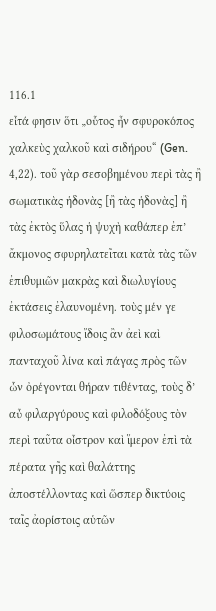116.1
εἶτά φησιν ὅτι „οὗτος ἦν σφυροκόπος χαλκεὺς χαλκοῦ καὶ σιδήρου“ (Gen. 4,22). τοῦ γὰρ σεσοβημένου περὶ τὰς ἢ σωματικὰς ἡδονὰς [ἢ τὰς ἡδονὰς] ἢ τὰς ἐκτὸς ὕλας ἡ ψυχὴ καθάπερ ἐπ’ ἄκμονος σφυρηλατεῖται κατὰ τὰς τῶν ἐπιθυμιῶν μακρὰς καὶ διωλυγίους ἐκτάσεις ἐλαυνομένη. τοὺς μέν γε φιλοσωμάτους ἴδοις ἂν ἀεὶ καὶ πανταχοῦ λίνα καὶ πάγας πρὸς τῶν ὧν ὀρέγονται θήραν τιθέντας, τοὺς δ’ αὖ φιλαργύρους καὶ φιλοδόξους τὸν περὶ ταῦτα οἶστρον καὶ ἵμερον ἐπὶ τὰ πέρατα γῆς καὶ θαλάττης ἀποστέλλοντας καὶ ὥσπερ δικτύοις ταῖς ἀορίστοις αὑτῶν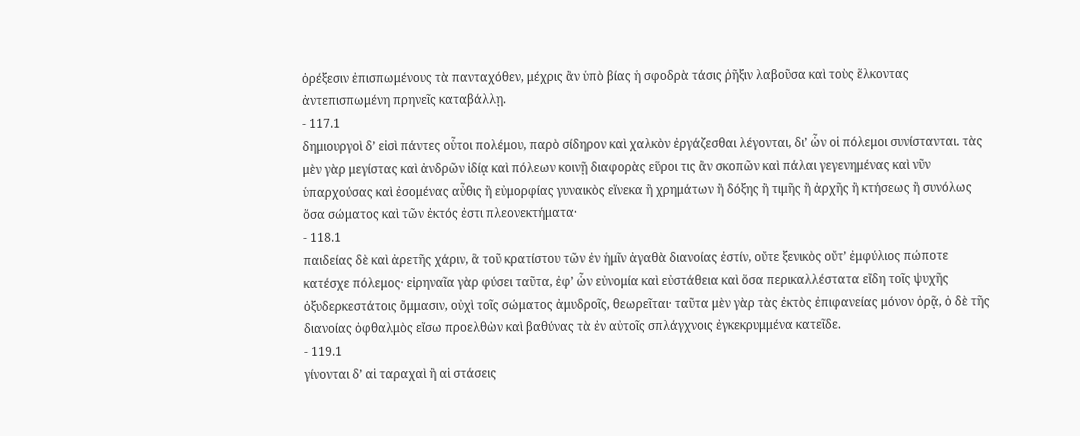ὀρέξεσιν ἐπισπωμένους τὰ πανταχόθεν, μέχρις ἂν ὑπὸ βίας ἡ σφοδρὰ τάσις ῥῆξιν λαβοῦσα καὶ τοὺς ἕλκοντας ἀντεπισπωμένη πρηνεῖς καταβάλλῃ.
- 117.1
δημιουργοὶ δ’ εἰσὶ πάντες οὗτοι πολέμου, παρὸ σίδηρον καὶ χαλκὸν ἐργάζεσθαι λέγονται, δι’ ὧν οἱ πόλεμοι συνίστανται. τὰς μὲν γὰρ μεγίστας καὶ ἀνδρῶν ἰδίᾳ καὶ πόλεων κοινῇ διαφορὰς εὕροι τις ἂν σκοπῶν καὶ πάλαι γεγενημένας καὶ νῦν ὑπαρχούσας καὶ ἐσομένας αὖθις ἢ εὐμορφίας γυναικὸς εἵνεκα ἢ χρημάτων ἢ δόξης ἢ τιμῆς ἢ ἀρχῆς ἢ κτήσεως ἢ συνόλως ὅσα σώματος καὶ τῶν ἐκτός ἐστι πλεονεκτήματα·
- 118.1
παιδείας δὲ καὶ ἀρετῆς χάριν, ἃ τοῦ κρατίστου τῶν ἐν ἡμῖν ἀγαθὰ διανοίας ἐστίν, οὔτε ξενικὸς οὔτ’ ἐμφύλιος πώποτε κατέσχε πόλεμος· εἰρηναῖα γὰρ φύσει ταῦτα, ἐφ’ ὧν εὐνομία καὶ εὐστάθεια καὶ ὅσα περικαλλέστατα εἴδη τοῖς ψυχῆς ὀξυδερκεστάτοις ὄμμασιν, οὐχὶ τοῖς σώματος ἀμυδροῖς, θεωρεῖται· ταῦτα μὲν γὰρ τὰς ἐκτὸς ἐπιφανείας μόνον ὁρᾷ, ὁ δὲ τῆς διανοίας ὀφθαλμὸς εἴσω προελθὼν καὶ βαθύνας τὰ ἐν αὐτοῖς σπλάγχνοις ἐγκεκρυμμένα κατεῖδε.
- 119.1
γίνονται δ’ αἱ ταραχαὶ ἢ αἱ στάσεις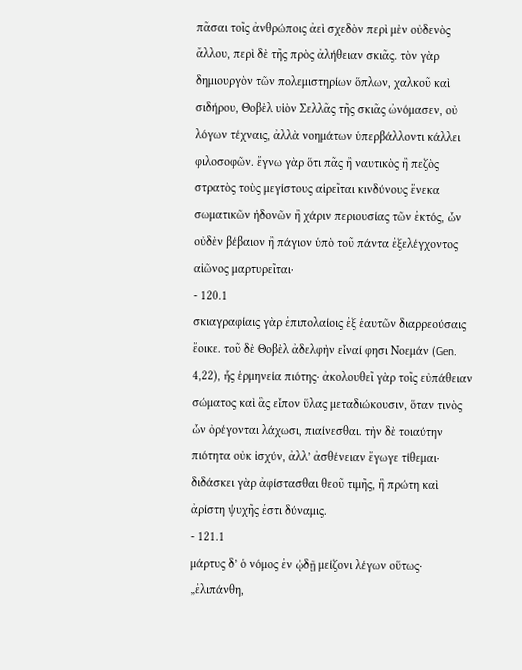πᾶσαι τοῖς ἀνθρώποις ἀεὶ σχεδὸν περὶ μὲν οὐδενὸς ἄλλου, περὶ δὲ τῆς πρὸς ἀλήθειαν σκιᾶς. τὸν γὰρ δημιουργὸν τῶν πολεμιστηρίων ὅπλων, χαλκοῦ καὶ σιδήρου, Θοβὲλ υἱὸν Σελλᾶς τῆς σκιᾶς ὠνόμασεν, οὐ λόγων τέχναις, ἀλλὰ νοημάτων ὑπερβάλλοντι κάλλει φιλοσοφῶν. ἔγνω γὰρ ὅτι πᾶς ἢ ναυτικὸς ἢ πεζὸς στρατὸς τοὺς μεγίστους αἱρεῖται κινδύνους ἕνεκα σωματικῶν ἡδονῶν ἢ χάριν περιουσίας τῶν ἐκτός, ὧν οὐδὲν βέβαιον ἢ πάγιον ὑπὸ τοῦ πάντα ἐξελέγχοντος αἰῶνος μαρτυρεῖται·
- 120.1
σκιαγραφίαις γὰρ ἐπιπολαίοις ἐξ ἑαυτῶν διαρρεούσαις ἔοικε. τοῦ δὲ Θοβὲλ ἀδελφὴν εἶναί φησι Νοεμάν (Gen. 4,22), ἧς ἑρμηνεία πιότης· ἀκολουθεῖ γὰρ τοῖς εὐπάθειαν σώματος καὶ ἃς εἶπον ὕλας μεταδιώκουσιν, ὅταν τινὸς ὧν ὀρέγονται λάχωσι, πιαίνεσθαι. τὴν δὲ τοιαύτην πιότητα οὐκ ἰσχύν, ἀλλ’ ἀσθένειαν ἔγωγε τίθεμαι· διδάσκει γὰρ ἀφίστασθαι θεοῦ τιμῆς, ἣ πρώτη καὶ ἀρίστη ψυχῆς ἐστι δύναμις.
- 121.1
μάρτυς δ’ ὁ νόμος ἐν ᾠδῇ μείζονι λέγων οὕτως· „ἐλιπάνθη,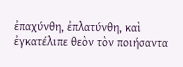ἐπαχύνθη, ἐπλατύνθη, καὶ ἐγκατέλιπε θεὸν τὸν ποιήσαντα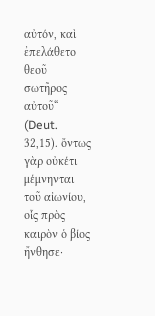αὐτόν, καὶ ἐπελάθετο θεοῦ σωτῆρος αὐτοῦ“ (Deut. 32,15). ὄντως γὰρ οὐκέτι μέμνηνται τοῦ αἰωνίου, οἷς πρὸς καιρὸν ὁ βίος ἤνθησε·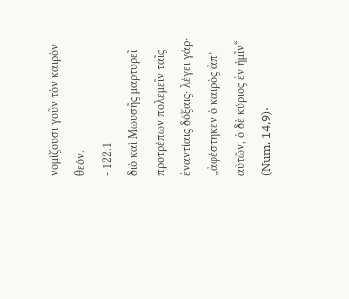νομίζουσι γοῦν τὸν καιρὸν θεόν.
- 122.1
διὸ καὶ Μωυσῆς μαρτυρεῖ προτρέπων πολεμεῖν ταῖς ἐναντίαις δόξαις· λέγει γάρ· „ἀφέστηκεν ὁ καιρὸς ἀπ’ αὐτῶν, ὁ δὲ κύριος ἐν ἡμῖν“ (Num. 14,9)·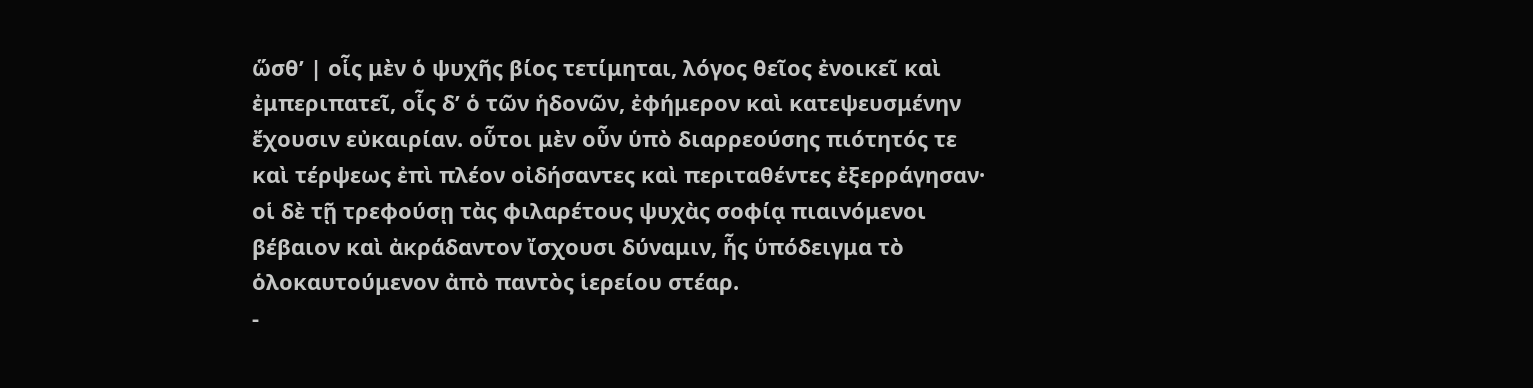ὥσθ’ | οἷς μὲν ὁ ψυχῆς βίος τετίμηται, λόγος θεῖος ἐνοικεῖ καὶ ἐμπεριπατεῖ, οἷς δ’ ὁ τῶν ἡδονῶν, ἐφήμερον καὶ κατεψευσμένην ἔχουσιν εὐκαιρίαν. οὗτοι μὲν οὖν ὑπὸ διαρρεούσης πιότητός τε καὶ τέρψεως ἐπὶ πλέον οἰδήσαντες καὶ περιταθέντες ἐξερράγησαν· οἱ δὲ τῇ τρεφούσῃ τὰς φιλαρέτους ψυχὰς σοφίᾳ πιαινόμενοι βέβαιον καὶ ἀκράδαντον ἴσχουσι δύναμιν, ἧς ὑπόδειγμα τὸ ὁλοκαυτούμενον ἀπὸ παντὸς ἱερείου στέαρ.
-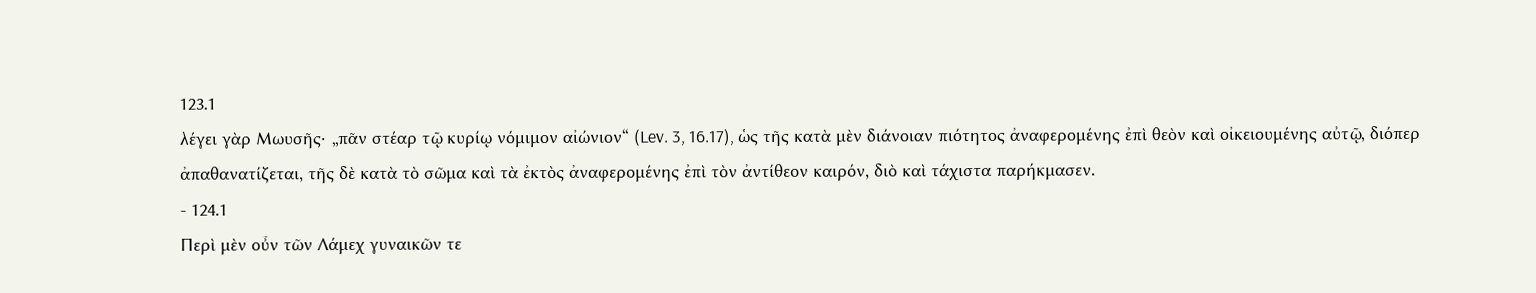123.1
λέγει γὰρ Μωυσῆς· „πᾶν στέαρ τῷ κυρίῳ νόμιμον αἰώνιον“ (Lev. 3, 16.17), ὡς τῆς κατὰ μὲν διάνοιαν πιότητος ἀναφερομένης ἐπὶ θεὸν καὶ οἰκειουμένης αὐτῷ, διόπερ ἀπαθανατίζεται, τῆς δὲ κατὰ τὸ σῶμα καὶ τὰ ἐκτὸς ἀναφερομένης ἐπὶ τὸν ἀντίθεον καιρόν, διὸ καὶ τάχιστα παρήκμασεν.
- 124.1
Περὶ μὲν οὖν τῶν Λάμεχ γυναικῶν τε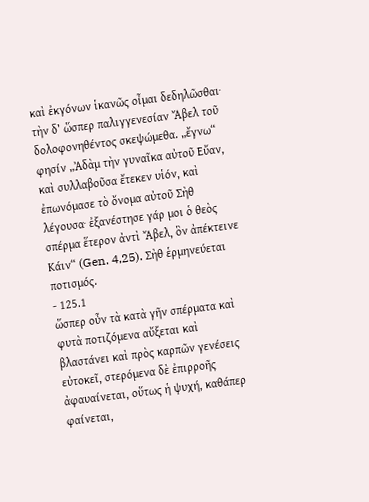καὶ ἐκγόνων ἱκανῶς οἶμαι δεδηλῶσθαι· τὴν δ’ ὥσπερ παλιγγενεσίαν Ἄβελ τοῦ δολοφονηθέντος σκεψώμεθα. „ἔγνω“ φησίν „Ἀδὰμ τὴν γυναῖκα αὐτοῦ Εὔαν, καὶ συλλαβοῦσα ἔτεκεν υἱόν, καὶ ἐπωνόμασε τὸ ὄνομα αὐτοῦ Σὴθ λέγουσα· ἐξανέστησε γάρ μοι ὁ θεὸς σπέρμα ἕτερον ἀντὶ Ἄβελ, ὃν ἀπέκτεινε Κάιν“ (Gen. 4,25). Σὴθ ἑρμηνεύεται ποτισμός.
- 125.1
ὥσπερ οὖν τὰ κατὰ γῆν σπέρματα καὶ φυτὰ ποτιζόμενα αὔξεται καὶ βλαστάνει καὶ πρὸς καρπῶν γενέσεις εὐτοκεῖ, στερόμενα δὲ ἐπιρροῆς ἀφαυαίνεται, οὕτως ἡ ψυχή, καθάπερ φαίνεται,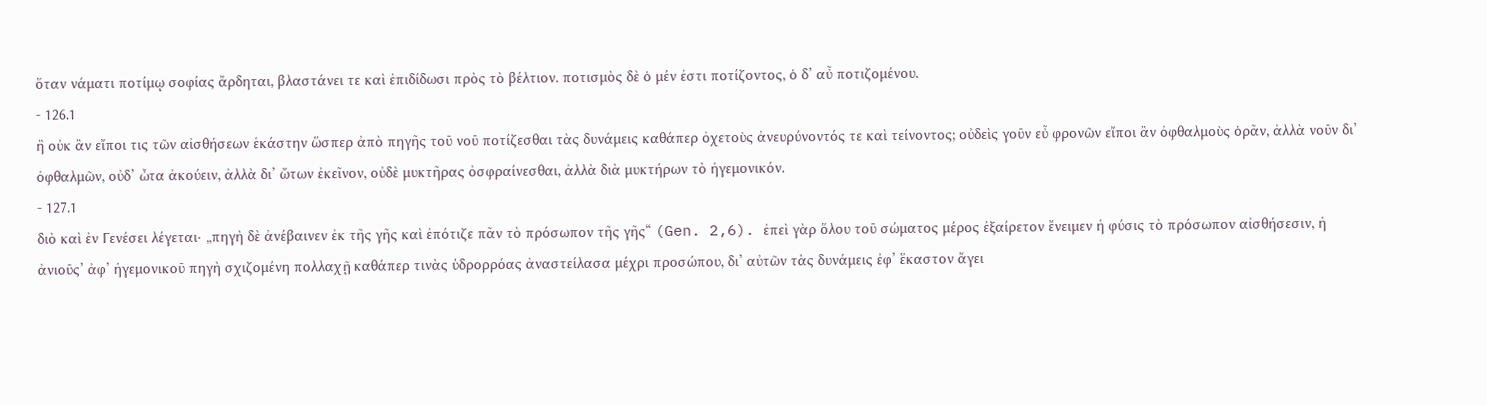ὅταν νάματι ποτίμῳ σοφίας ἄρδηται, βλαστάνει τε καὶ ἐπιδίδωσι πρὸς τὸ βέλτιον. ποτισμὸς δὲ ὁ μέν ἐστι ποτίζοντος, ὁ δ’ αὖ ποτιζομένου.
- 126.1
ἢ οὐκ ἂν εἴποι τις τῶν αἰσθήσεων ἑκάστην ὥσπερ ἀπὸ πηγῆς τοῦ νοῦ ποτίζεσθαι τὰς δυνάμεις καθάπερ ὀχετοὺς ἀνευρύνοντός τε καὶ τείνοντος; οὐδεὶς γοῦν εὖ φρονῶν εἴποι ἂν ὀφθαλμοὺς ὁρᾶν, ἀλλὰ νοῦν δι’ ὀφθαλμῶν, οὐδ’ ὦτα ἀκούειν, ἀλλὰ δι’ ὤτων ἐκεῖνον, οὐδὲ μυκτῆρας ὀσφραίνεσθαι, ἀλλὰ διὰ μυκτήρων τὸ ἡγεμονικόν.
- 127.1
διὸ καὶ ἐν Γενέσει λέγεται· „πηγὴ δὲ ἀνέβαινεν ἐκ τῆς γῆς καὶ ἐπότιζε πᾶν τὸ πρόσωπον τῆς γῆς“ (Gen. 2,6). ἐπεὶ γὰρ ὅλου τοῦ σώματος μέρος ἐξαίρετον ἔνειμεν ἡ φύσις τὸ πρόσωπον αἰσθήσεσιν, ἡ ἀνιοῦς’ ἀφ’ ἡγεμονικοῦ πηγὴ σχιζομένη πολλαχῇ καθάπερ τινὰς ὑδρορρόας ἀναστείλασα μέχρι προσώπου, δι’ αὐτῶν τὰς δυνάμεις ἐφ’ ἕκαστον ἄγει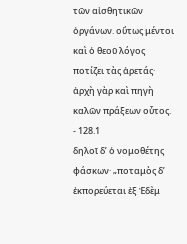τῶν αἰσθητικῶν ὀργάνων. οὕτως μέντοι καὶ ὁ θεοῦ λόγος ποτίζει τὰς ἀρετάς· ἀρχὴ γὰρ καὶ πηγὴ καλῶν πράξεων οὗτος.
- 128.1
δηλοῖ δ’ ὁ νομοθέτης φάσκων· „ποταμὸς δ’ ἐκπορεύεται ἐξ Ἐδὲμ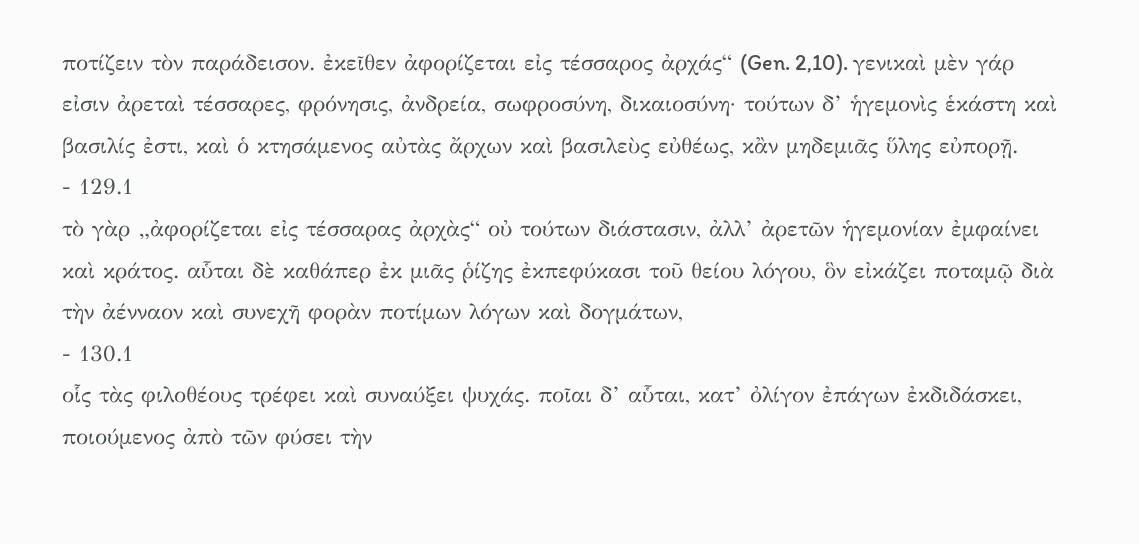ποτίζειν τὸν παράδεισον. ἐκεῖθεν ἀφορίζεται εἰς τέσσαρος ἀρχάς“ (Gen. 2,10). γενικαὶ μὲν γάρ εἰσιν ἀρεταὶ τέσσαρες, φρόνησις, ἀνδρεία, σωφροσύνη, δικαιοσύνη· τούτων δ’ ἡγεμονὶς ἑκάστη καὶ βασιλίς ἐστι, καὶ ὁ κτησάμενος αὐτὰς ἄρχων καὶ βασιλεὺς εὐθέως, κἂν μηδεμιᾶς ὕλης εὐπορῇ.
- 129.1
τὸ γὰρ „ἀφορίζεται εἰς τέσσαρας ἀρχὰς“ οὐ τούτων διάστασιν, ἀλλ’ ἀρετῶν ἡγεμονίαν ἐμφαίνει καὶ κράτος. αὗται δὲ καθάπερ ἐκ μιᾶς ῥίζης ἐκπεφύκασι τοῦ θείου λόγου, ὃν εἰκάζει ποταμῷ διὰ τὴν ἀένναον καὶ συνεχῆ φορὰν ποτίμων λόγων καὶ δογμάτων,
- 130.1
οἷς τὰς φιλοθέους τρέφει καὶ συναύξει ψυχάς. ποῖαι δ’ αὗται, κατ’ ὀλίγον ἐπάγων ἐκδιδάσκει, ποιούμενος ἀπὸ τῶν φύσει τὴν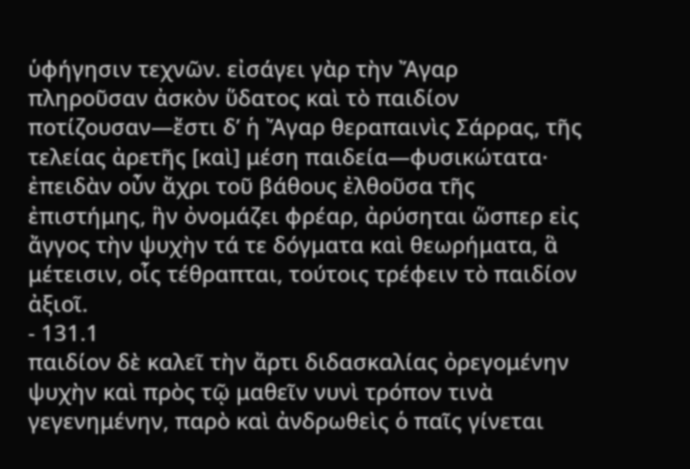ὑφήγησιν τεχνῶν. εἰσάγει γὰρ τὴν Ἄγαρ πληροῦσαν ἀσκὸν ὕδατος καὶ τὸ παιδίον ποτίζουσαν—ἔστι δ’ ἡ Ἄγαρ θεραπαινὶς Σάρρας, τῆς τελείας ἀρετῆς [καὶ] μέση παιδεία—φυσικώτατα· ἐπειδὰν οὖν ἄχρι τοῦ βάθους ἐλθοῦσα τῆς ἐπιστήμης, ἣν ὀνομάζει φρέαρ, ἀρύσηται ὥσπερ εἰς ἄγγος τὴν ψυχὴν τά τε δόγματα καὶ θεωρήματα, ἃ μέτεισιν, οἷς τέθραπται, τούτοις τρέφειν τὸ παιδίον ἀξιοῖ.
- 131.1
παιδίον δὲ καλεῖ τὴν ἄρτι διδασκαλίας ὀρεγομένην ψυχὴν καὶ πρὸς τῷ μαθεῖν νυνὶ τρόπον τινὰ γεγενημένην, παρὸ καὶ ἀνδρωθεὶς ὁ παῖς γίνεται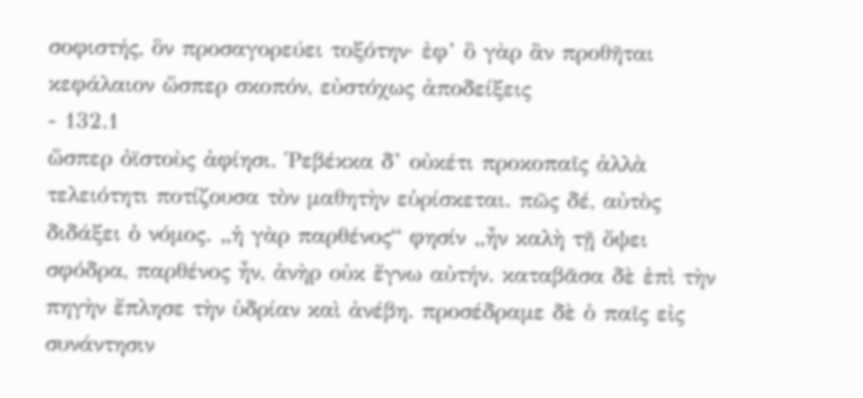σοφιστής, ὃν προσαγορεύει τοξότην· ἐφ’ ὃ γὰρ ἂν προθῆται κεφάλαιον ὥσπερ σκοπόν, εὐστόχως ἀποδείξεις
- 132.1
ὥσπερ ὀϊστοὺς ἀφίησι. Ῥεβέκκα δ’ οὐκέτι προκοπαῖς ἀλλὰ τελειότητι ποτίζουσα τὸν μαθητὴν εὑρίσκεται. πῶς δέ, αὐτὸς διδάξει ὁ νόμος. „ἡ γὰρ παρθένος“ φησίν „ἦν καλὴ τῇ ὄψει σφόδρα, παρθένος ἦν, ἀνὴρ οὐκ ἔγνω αὐτήν. καταβᾶσα δὲ ἐπὶ τὴν πηγὴν ἔπλησε τὴν ὑδρίαν καὶ ἀνέβη. προσέδραμε δὲ ὁ παῖς εἰς συνάντησιν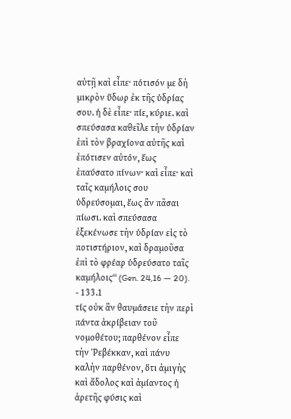αὐτῇ καὶ εἶπε· πότισόν με δὴ μικρὸν ὕδωρ ἐκ τῆς ὑδρίας σου. ἡ δὲ εἶπε· πίε, κύριε. καὶ σπεύσασα καθεῖλε τὴν ὑδρίαν ἐπὶ τὸν βραχίονα αὐτῆς καὶ ἐπότισεν αὐτόν, ἕως ἐπαύσατο πίνων· καὶ εἶπε· καὶ ταῖς καμήλοις σου ὑδρεύσομαι, ἕως ἂν πᾶσαι πίωσι. καὶ σπεύσασα ἐξεκένωσε τὴν ὑδρίαν εἰς τὸ ποτιστήριον, καὶ δραμοῦσα ἐπὶ τὸ φρέαρ ὑδρεύσατο ταῖς καμήλοις“ (Gen. 24,16 — 20).
- 133.1
τίς οὐκ ἂν θαυμάσειε τὴν περὶ πάντα ἀκρίβειαν τοῦ νομοθέτου; παρθένον εἶπε τὴν Ῥεβέκκαν, καὶ πάνυ καλὴν παρθένον, ὅτι ἀμιγὴς καὶ ἄδολος καὶ ἀμίαντος ἡ ἀρετῆς φύσις καὶ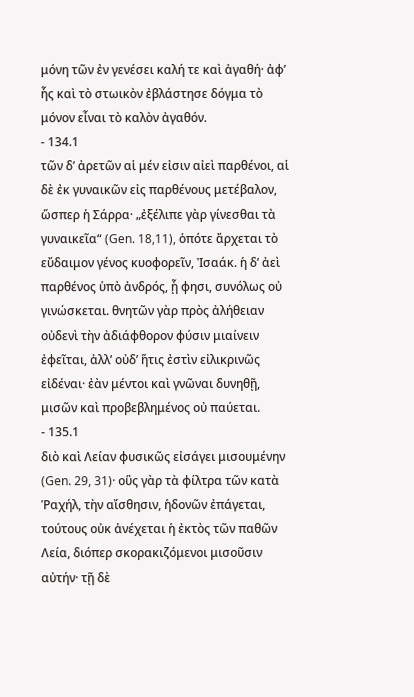μόνη τῶν ἐν γενέσει καλή τε καὶ ἀγαθή· ἀφ’ ἧς καὶ τὸ στωικὸν ἐβλάστησε δόγμα τὸ μόνον εἶναι τὸ καλὸν ἀγαθόν.
- 134.1
τῶν δ’ ἀρετῶν αἱ μέν εἰσιν αἰεὶ παρθένοι, αἱ δὲ ἐκ γυναικῶν εἰς παρθένους μετέβαλον, ὥσπερ ἡ Σάρρα· „ἐξέλιπε γὰρ γίνεσθαι τὰ γυναικεῖα“ (Gen. 18,11), ὁπότε ἄρχεται τὸ εὔδαιμον γένος κυοφορεῖν, Ἰσαάκ. ἡ δ’ ἀεὶ παρθένος ὑπὸ ἀνδρός, ᾗ φησι, συνόλως οὐ γινώσκεται. θνητῶν γὰρ πρὸς ἀλήθειαν οὐδενὶ τὴν ἀδιάφθορον φύσιν μιαίνειν ἐφεῖται, ἀλλ’ οὐδ’ ἥτις ἐστὶν εἰλικρινῶς εἰδέναι· ἐὰν μέντοι καὶ γνῶναι δυνηθῇ, μισῶν καὶ προβεβλημένος οὐ παύεται.
- 135.1
διὸ καὶ Λείαν φυσικῶς εἰσάγει μισουμένην (Gen. 29, 31)· οὓς γὰρ τὰ φίλτρα τῶν κατὰ Ῥαχήλ, τὴν αἴσθησιν, ἡδονῶν ἐπάγεται, τούτους οὐκ ἀνέχεται ἡ ἐκτὸς τῶν παθῶν Λεία, διόπερ σκορακιζόμενοι μισοῦσιν αὐτήν· τῇ δὲ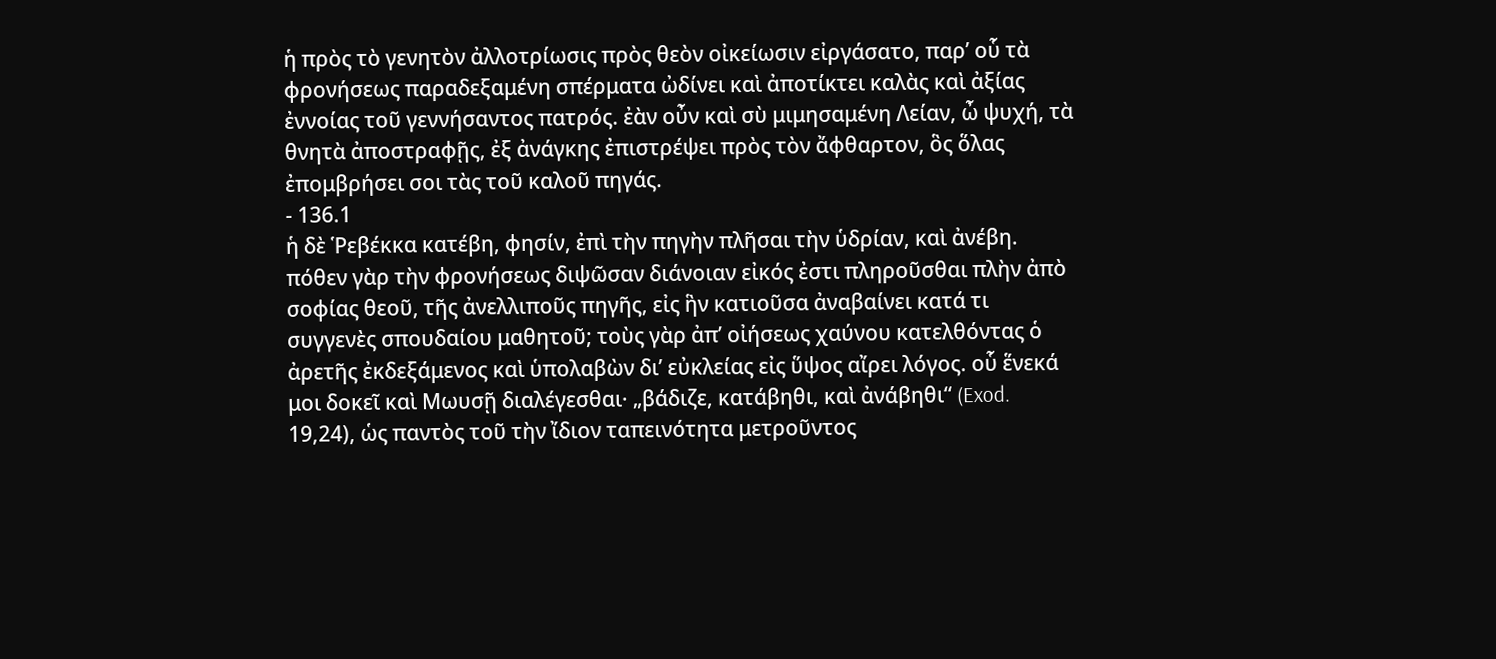ἡ πρὸς τὸ γενητὸν ἀλλοτρίωσις πρὸς θεὸν οἰκείωσιν εἰργάσατο, παρ’ οὗ τὰ φρονήσεως παραδεξαμένη σπέρματα ὠδίνει καὶ ἀποτίκτει καλὰς καὶ ἀξίας ἐννοίας τοῦ γεννήσαντος πατρός. ἐὰν οὖν καὶ σὺ μιμησαμένη Λείαν, ὦ ψυχή, τὰ θνητὰ ἀποστραφῇς, ἐξ ἀνάγκης ἐπιστρέψει πρὸς τὸν ἄφθαρτον, ὃς ὅλας ἐπομβρήσει σοι τὰς τοῦ καλοῦ πηγάς.
- 136.1
ἡ δὲ Ῥεβέκκα κατέβη, φησίν, ἐπὶ τὴν πηγὴν πλῆσαι τὴν ὑδρίαν, καὶ ἀνέβη. πόθεν γὰρ τὴν φρονήσεως διψῶσαν διάνοιαν εἰκός ἐστι πληροῦσθαι πλὴν ἀπὸ σοφίας θεοῦ, τῆς ἀνελλιποῦς πηγῆς, εἰς ἣν κατιοῦσα ἀναβαίνει κατά τι συγγενὲς σπουδαίου μαθητοῦ; τοὺς γὰρ ἀπ’ οἰήσεως χαύνου κατελθόντας ὁ ἀρετῆς ἐκδεξάμενος καὶ ὑπολαβὼν δι’ εὐκλείας εἰς ὕψος αἴρει λόγος. οὗ ἕνεκά μοι δοκεῖ καὶ Μωυσῇ διαλέγεσθαι· „βάδιζε, κατάβηθι, καὶ ἀνάβηθι“ (Exod. 19,24), ὡς παντὸς τοῦ τὴν ἴδιον ταπεινότητα μετροῦντος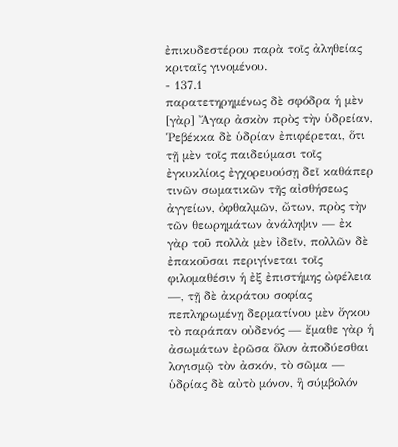ἐπικυδεστέρου παρὰ τοῖς ἀληθείας κριταῖς γινομένου.
- 137.1
παρατετηρημένως δὲ σφόδρα ἡ μὲν [γὰρ] Ἄγαρ ἀσκὸν πρὸς τὴν ὑδρείαν, Ῥεβέκκα δὲ ὑδρίαν ἐπιφέρεται, ὅτι τῇ μὲν τοῖς παιδεύμασι τοῖς ἐγκυκλίοις ἐγχορευούσῃ δεῖ καθάπερ τινῶν σωματικῶν τῆς αἰσθήσεως ἀγγείων, ὀφθαλμῶν, ὤτων, πρὸς τὴν τῶν θεωρημάτων ἀνάληψιν — ἐκ γὰρ τοῦ πολλὰ μὲν ἰδεῖν, πολλῶν δὲ ἐπακοῦσαι περιγίνεται τοῖς φιλομαθέσιν ἡ ἐξ ἐπιστήμης ὠφέλεια —, τῇ δὲ ἀκράτου σοφίας πεπληρωμένῃ δερματίνου μὲν ὄγκου τὸ παράπαν οὐδενός — ἔμαθε γὰρ ἡ ἀσωμάτων ἐρῶσα ὅλον ἀποδύεσθαι λογισμῷ τὸν ἀσκόν, τὸ σῶμα — ὑδρίας δὲ αὐτὸ μόνον, ἣ σύμβολόν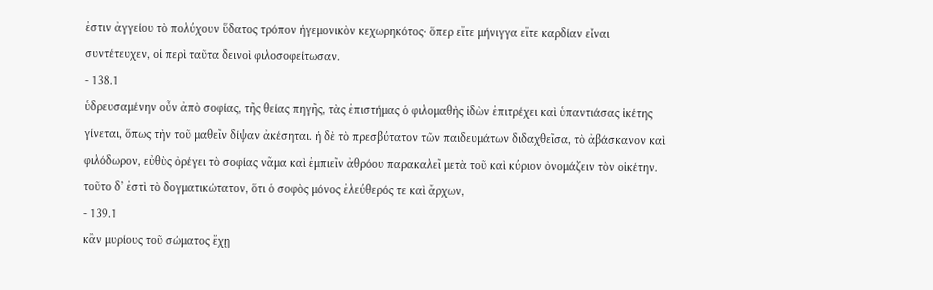ἐστιν ἀγγείου τὸ πολύχουν ὕδατος τρόπον ἡγεμονικὸν κεχωρηκότος· ὅπερ εἴτε μήνιγγα εἴτε καρδίαν εἶναι συντέτευχεν, οἱ περὶ ταῦτα δεινοὶ φιλοσοφείτωσαν.
- 138.1
ὑδρευσαμένην οὖν ἀπὸ σοφίας, τῆς θείας πηγῆς, τὰς ἐπιστήμας ὁ φιλομαθὴς ἰδὼν ἐπιτρέχει καὶ ὑπαντιάσας ἱκέτης γίνεται, ὅπως τὴν τοῦ μαθεῖν δίψαν ἀκέσηται. ἡ δὲ τὸ πρεσβύτατον τῶν παιδευμάτων διδαχθεῖσα, τὸ ἀβάσκανον καὶ φιλόδωρον, εὐθὺς ὀρέγει τὸ σοφίας νᾶμα καὶ ἐμπιεῖν ἀθρόου παρακαλεῖ μετὰ τοῦ καὶ κύριον ὀνομάζειν τὸν οἰκέτην. τοῦτο δ’ ἐστὶ τὸ δογματικώτατον, ὅτι ὁ σοφὸς μόνος ἐλεύθερός τε καὶ ἄρχων,
- 139.1
κἂν μυρίους τοῦ σώματος ἔχῃ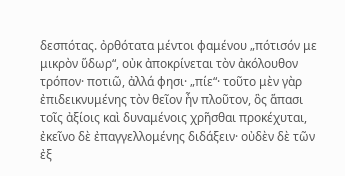δεσπότας. ὀρθότατα μέντοι φαμένου „πότισόν με μικρὸν ὕδωρ“, οὐκ ἀποκρίνεται τὸν ἀκόλουθον τρόπον· ποτιῶ, ἀλλά φησι· „πίε“· τοῦτο μὲν γὰρ ἐπιδεικνυμένης τὸν θεῖον ἦν πλοῦτον, ὃς ἅπασι τοῖς ἀξίοις καὶ δυναμένοις χρῆσθαι προκέχυται, ἐκεῖνο δὲ ἐπαγγελλομένης διδάξειν· οὐδὲν δὲ τῶν ἐξ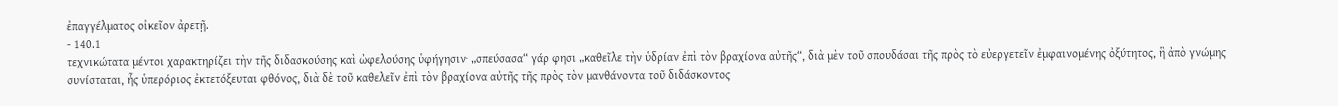ἐπαγγέλματος οἰκεῖον ἀρετῇ.
- 140.1
τεχνικώτατα μέντοι χαρακτηρίζει τὴν τῆς διδασκούσης καὶ ὠφελούσης ὑφήγησιν· „σπεύσασα“ γάρ φησι „καθεῖλε τὴν ὑδρίαν ἐπὶ τὸν βραχίονα αὐτῆς“, διὰ μὲν τοῦ σπουδάσαι τῆς πρὸς τὸ εὐεργετεῖν ἐμφαινομένης ὀξύτητος, ἣ ἀπὸ γνώμης συνίσταται, ἧς ὑπερόριος ἐκτετόξευται φθόνος, διὰ δὲ τοῦ καθελεῖν ἐπὶ τὸν βραχίονα αὐτῆς τῆς πρὸς τὸν μανθάνοντα τοῦ διδάσκοντος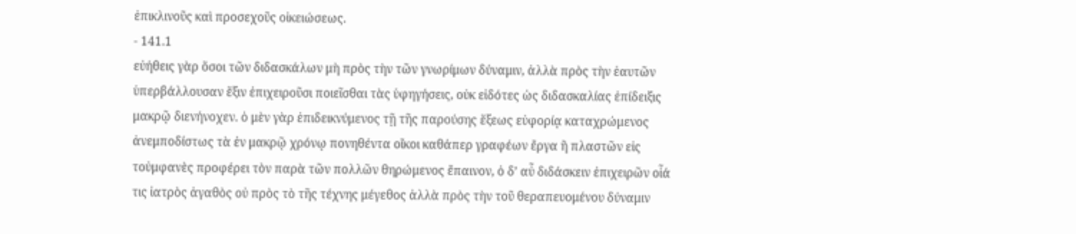ἐπικλινοῦς καὶ προσεχοῦς οἰκειώσεως.
- 141.1
εὐήθεις γὰρ ὅσοι τῶν διδασκάλων μὴ πρὸς τὴν τῶν γνωρίμων δύναμιν, ἀλλὰ πρὸς τὴν ἑαυτῶν ὑπερβάλλουσαν ἕξιν ἐπιχειροῦσι ποιεῖσθαι τὰς ὑφηγήσεις, οὐκ εἰδότες ὡς διδασκαλίας ἐπίδειξις μακρῷ διενήνοχεν. ὁ μὲν γὰρ ἐπιδεικνύμενος τῇ τῆς παρούσης ἕξεως εὐφορίᾳ καταχρώμενος ἀνεμποδίστως τὰ ἐν μακρῷ χρόνῳ πονηθέντα οἴκοι καθάπερ γραφέων ἔργα ἢ πλαστῶν εἰς τοὐμφανὲς προφέρει τὸν παρὰ τῶν πολλῶν θηρώμενος ἔπαινον, ὁ δ’ αὖ διδάσκειν ἐπιχειρῶν οἷά τις ἰατρὸς ἀγαθὸς οὐ πρὸς τὸ τῆς τέχνης μέγεθος ἀλλὰ πρὸς τὴν τοῦ θεραπευομένου δύναμιν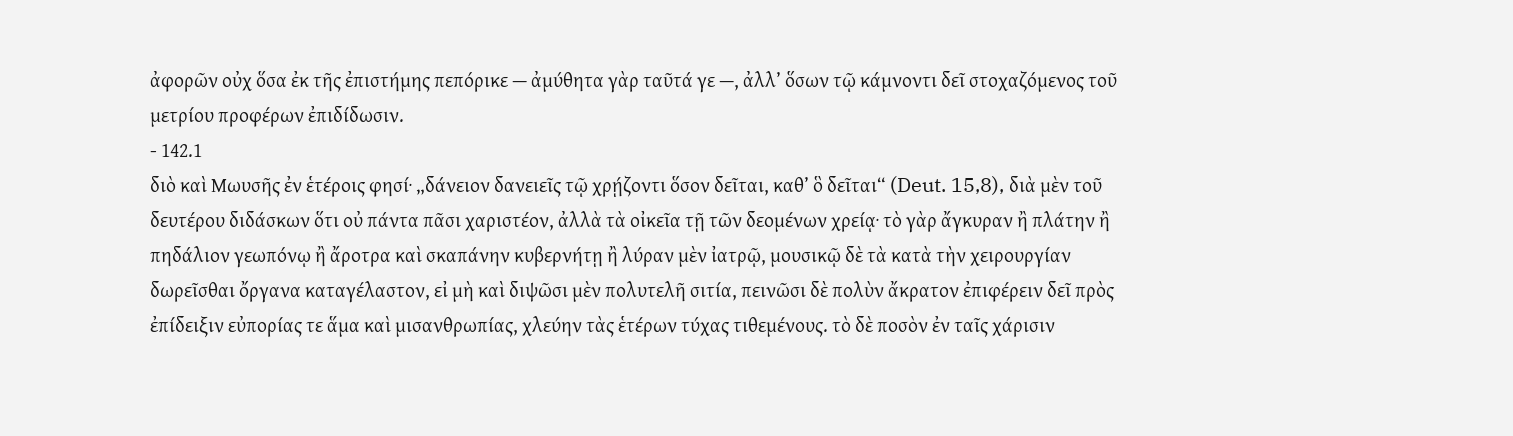ἀφορῶν οὐχ ὅσα ἐκ τῆς ἐπιστήμης πεπόρικε — ἀμύθητα γὰρ ταῦτά γε —, ἀλλ’ ὅσων τῷ κάμνοντι δεῖ στοχαζόμενος τοῦ μετρίου προφέρων ἐπιδίδωσιν.
- 142.1
διὸ καὶ Μωυσῆς ἐν ἑτέροις φησί· „δάνειον δανειεῖς τῷ χρῄζοντι ὅσον δεῖται, καθ’ ὃ δεῖται“ (Deut. 15,8), διὰ μὲν τοῦ δευτέρου διδάσκων ὅτι οὐ πάντα πᾶσι χαριστέον, ἀλλὰ τὰ οἰκεῖα τῇ τῶν δεομένων χρείᾳ· τὸ γὰρ ἄγκυραν ἢ πλάτην ἢ πηδάλιον γεωπόνῳ ἢ ἄροτρα καὶ σκαπάνην κυβερνήτῃ ἢ λύραν μὲν ἰατρῷ, μουσικῷ δὲ τὰ κατὰ τὴν χειρουργίαν δωρεῖσθαι ὄργανα καταγέλαστον, εἰ μὴ καὶ διψῶσι μὲν πολυτελῆ σιτία, πεινῶσι δὲ πολὺν ἄκρατον ἐπιφέρειν δεῖ πρὸς ἐπίδειξιν εὐπορίας τε ἅμα καὶ μισανθρωπίας, χλεύην τὰς ἑτέρων τύχας τιθεμένους. τὸ δὲ ποσὸν ἐν ταῖς χάρισιν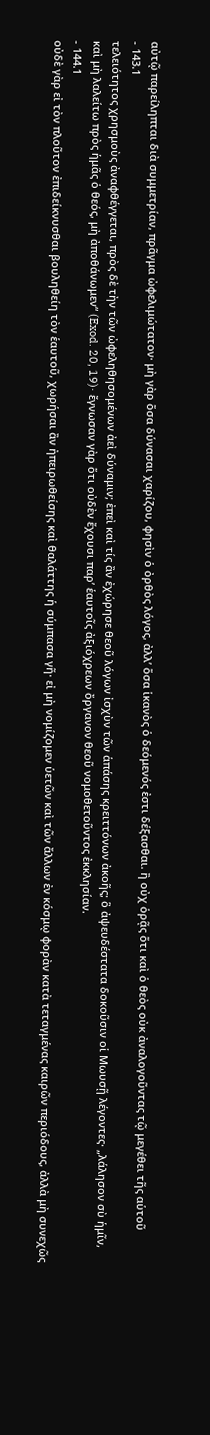αὐτῷ παρείληπται διὰ συμμετρίαν, πρᾶγμα ὠφελιμώτατον· μὴ γὰρ ὅσα δύνασαι χαρίζου, φησὶν ὁ ὀρθὸς λόγος, ἀλλ’ ὅσα ἱκανὸς ὁ δεόμενός ἐστι δέξασθαι. ἢ οὐχ ὁρᾷς ὅτι καὶ ὁ θεὸς οὐκ ἀναλογοῦντας τῷ μεγέθει τῆς αὑτοῦ
- 143.1
τελειότητος χρησμοὺς ἀναφθέγγεται, πρὸς δὲ τὴν τῶν ὠφεληθησομένων ἀεὶ δύναμιν; ἐπεὶ καὶ τίς ἂν ἐχώρησε θεοῦ λόγων ἰσχὺν τῶν ἁπάσης κρειττόνων ἀκοῆς; ὃ ἀψευδέστατα δοκοῦσιν οἱ Μωυσῇ λέγοντες· „λάλησον σὺ ἡμῖν, καὶ μὴ λαλείτω πρὸς ἡμᾶς ὁ θεός, μὴ ἀποθάνωμεν“ (Exod. 20, 19)· ἔγνωσαν γὰρ ὅτι οὐδὲν ἔχουσι παρ’ ἑαυτοῖς ἀξιόχρεων ὄργανον θεοῦ νομοθετοῦντος ἐκκλησίαν.
- 144.1
οὐδὲ γὰρ εἰ τὸν πλοῦτον ἐπιδείκνυσθαι βουληθείη τὸν ἑαυτοῦ, χωρήσαι ἂν ἠπειρωθείσης καὶ θαλάττης ἡ σύμπασα γῆ· εἰ μὴ νομίζομεν ὑετῶν καὶ τῶν ἄλλων ἐν κόσμῳ φορὰν κατὰ τεταγμένας καιρῶν περιόδους, ἀλλὰ μὴ συνεχῶς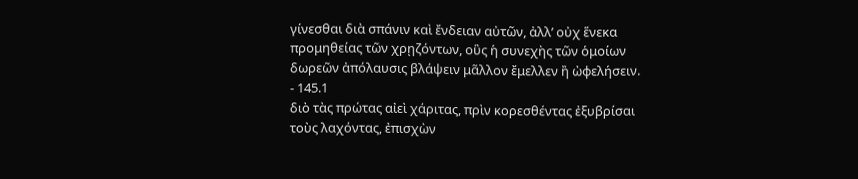γίνεσθαι διὰ σπάνιν καὶ ἔνδειαν αὐτῶν, ἀλλ’ οὐχ ἕνεκα προμηθείας τῶν χρῃζόντων, οὓς ἡ συνεχὴς τῶν ὁμοίων δωρεῶν ἀπόλαυσις βλάψειν μᾶλλον ἔμελλεν ἢ ὠφελήσειν.
- 145.1
διὸ τὰς πρώτας αἰεὶ χάριτας, πρὶν κορεσθέντας ἐξυβρίσαι τοὺς λαχόντας, ἐπισχὼν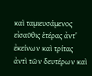καὶ ταμιευσάμενος εἰσαῦθις ἑτέρας ἀντ’ ἐκείνων καὶ τρίτας ἀντὶ τῶν δευτέρων καὶ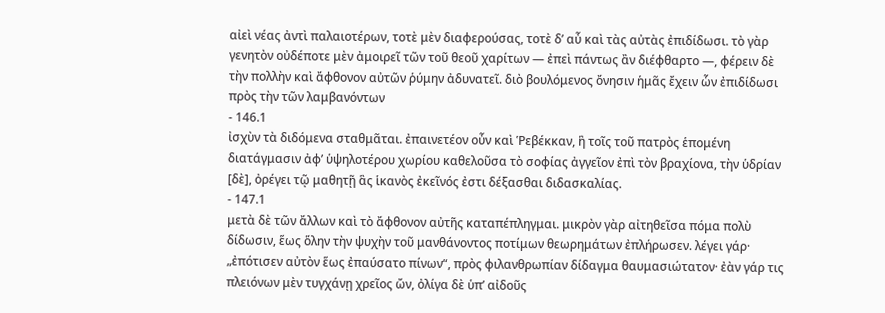αἰεὶ νέας ἀντὶ παλαιοτέρων, τοτὲ μὲν διαφερούσας, τοτὲ δ’ αὖ καὶ τὰς αὐτὰς ἐπιδίδωσι. τὸ γὰρ γενητὸν οὐδέποτε μὲν ἀμοιρεῖ τῶν τοῦ θεοῦ χαρίτων — ἐπεὶ πάντως ἂν διέφθαρτο —, φέρειν δὲ τὴν πολλὴν καὶ ἄφθονον αὐτῶν ῥύμην ἀδυνατεῖ. διὸ βουλόμενος ὄνησιν ἡμᾶς ἔχειν ὧν ἐπιδίδωσι πρὸς τὴν τῶν λαμβανόντων
- 146.1
ἰσχὺν τὰ διδόμενα σταθμᾶται. ἐπαινετέον οὖν καὶ Ῥεβέκκαν, ἣ τοῖς τοῦ πατρὸς ἑπομένη διατάγμασιν ἀφ’ ὑψηλοτέρου χωρίου καθελοῦσα τὸ σοφίας ἀγγεῖον ἐπὶ τὸν βραχίονα, τὴν ὑδρίαν [δὲ], ὀρέγει τῷ μαθητῇ ἃς ἱκανὸς ἐκεῖνός ἐστι δέξασθαι διδασκαλίας.
- 147.1
μετὰ δὲ τῶν ἄλλων καὶ τὸ ἄφθονον αὐτῆς καταπέπληγμαι. μικρὸν γὰρ αἰτηθεῖσα πόμα πολὺ δίδωσιν, ἕως ὅλην τὴν ψυχὴν τοῦ μανθάνοντος ποτίμων θεωρημάτων ἐπλήρωσεν. λέγει γάρ· „ἐπότισεν αὐτὸν ἕως ἐπαύσατο πίνων“, πρὸς φιλανθρωπίαν δίδαγμα θαυμασιώτατον· ἐὰν γάρ τις πλειόνων μὲν τυγχάνῃ χρεῖος ὤν, ὀλίγα δὲ ὑπ’ αἰδοῦς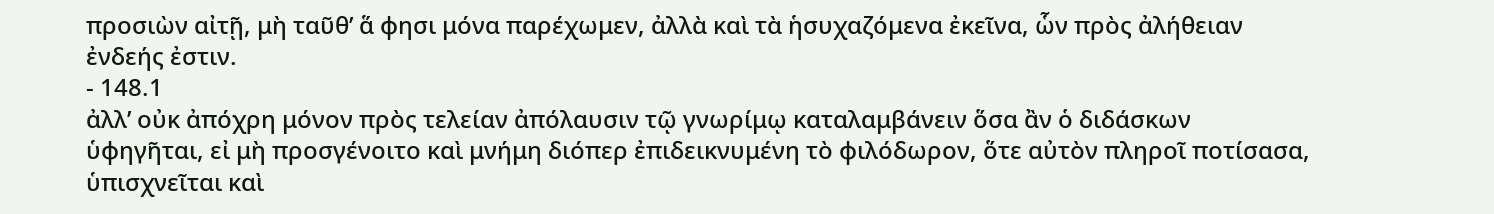προσιὼν αἰτῇ, μὴ ταῦθ’ ἅ φησι μόνα παρέχωμεν, ἀλλὰ καὶ τὰ ἡσυχαζόμενα ἐκεῖνα, ὧν πρὸς ἀλήθειαν ἐνδεής ἐστιν.
- 148.1
ἀλλ’ οὐκ ἀπόχρη μόνον πρὸς τελείαν ἀπόλαυσιν τῷ γνωρίμῳ καταλαμβάνειν ὅσα ἂν ὁ διδάσκων ὑφηγῆται, εἰ μὴ προσγένοιτο καὶ μνήμη διόπερ ἐπιδεικνυμένη τὸ φιλόδωρον, ὅτε αὐτὸν πληροῖ ποτίσασα, ὑπισχνεῖται καὶ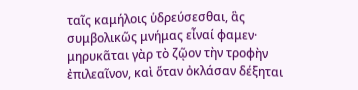ταῖς καμήλοις ὑδρεύσεσθαι, ἃς συμβολικῶς μνήμας εἶναί φαμεν· μηρυκᾶται γὰρ τὸ ζῷον τὴν τροφὴν ἐπιλεαῖνον, καὶ ὅταν ὀκλάσαν δέξηται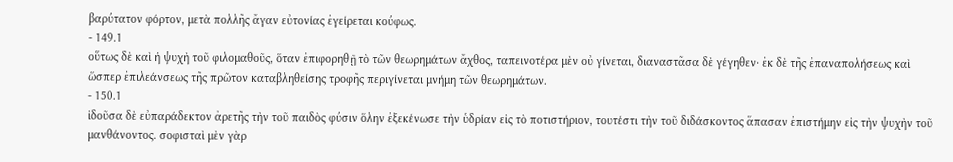βαρύτατον φόρτον, μετὰ πολλῆς ἄγαν εὐτονίας ἐγείρεται κούφως.
- 149.1
οὕτως δὲ καὶ ἡ ψυχὴ τοῦ φιλομαθοῦς, ὅταν ἐπιφορηθῇ τὸ τῶν θεωρημάτων ἄχθος, ταπεινοτέρα μὲν οὐ γίνεται, διαναστᾶσα δὲ γέγηθεν· ἐκ δὲ τῆς ἐπαναπολήσεως καὶ ὥσπερ ἐπιλεάνσεως τῆς πρῶτον καταβληθείσης τροφῆς περιγίνεται μνήμη τῶν θεωρημάτων.
- 150.1
ἰδοῦσα δὲ εὐπαράδεκτον ἀρετῆς τὴν τοῦ παιδὸς φύσιν ὅλην ἐξεκένωσε τὴν ὑδρίαν εἰς τὸ ποτιστήριον, τουτέστι τὴν τοῦ διδάσκοντος ἅπασαν ἐπιστήμην εἰς τὴν ψυχὴν τοῦ μανθάνοντος. σοφισταὶ μὲν γὰρ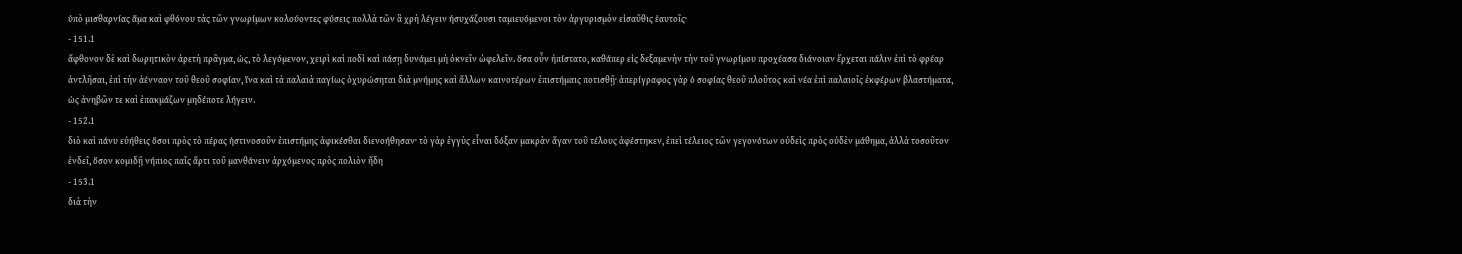ὑπὸ μισθαρνίας ἅμα καὶ φθόνου τὰς τῶν γνωρίμων κολούοντες φύσεις πολλὰ τῶν ἃ χρὴ λέγειν ἡσυχάζουσι ταμιευόμενοι τὸν ἀργυρισμὸν εἰσαῦθις ἑαυτοῖς·
- 151.1
ἄφθονον δὲ καὶ δωρητικὸν ἀρετὴ πρᾶγμα, ὡς, τὸ λεγόμενον, χειρὶ καὶ ποδὶ καὶ πάσῃ δυνάμει μὴ ὀκνεῖν ὠφελεῖν. ὅσα οὖν ἠπίστατο, καθάπερ εἰς δεξαμενὴν τὴν τοῦ γνωρίμου προχέασα διάνοιαν ἔρχεται πάλιν ἐπὶ τὸ φρέαρ ἀντλῆσαι, ἐπὶ τὴν ἀένναον τοῦ θεοῦ σοφίαν, ἵνα καὶ τὰ παλαιὰ παγίως ὀχυρώσηται διὰ μνήμης καὶ ἄλλων καινοτέρων ἐπιστήμαις ποτισθῇ· ἀπερίγραφος γὰρ ὁ σοφίας θεοῦ πλοῦτος καὶ νέα ἐπὶ παλαιοῖς ἐκφέρων βλαστήματα, ὡς ἀνηβῶν τε καὶ ἐπακμάζων μηδέποτε λήγειν.
- 152.1
διὸ καὶ πάνυ εὐήθεις ὅσοι πρὸς τὸ πέρας ἡστινοσοῦν ἐπιστήμης ἀφικέσθαι διενοήθησαν· τὸ γὰρ ἐγγὺς εἶναι δόξαν μακρὰν ἄγαν τοῦ τέλους ἀφέστηκεν, ἐπεὶ τέλειος τῶν γεγονότων οὐδεὶς πρὸς οὐδὲν μάθημα, ἀλλὰ τοσοῦτον ἐνδεῖ, ὅσον κομιδῇ νήπιος παῖς ἄρτι τοῦ μανθάνειν ἀρχόμενος πρὸς πολιὸν ἤδη
- 153.1
διὰ τὴν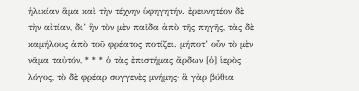ἡλικίαν ἅμα καὶ τὴν τέχνην ὑφηγητήν. ἐρευνητέον δὲ τὴν αἰτίαν, δι’ ἣν τὸν μὲν παῖδα ἀπὸ τῆς πηγῆς, τὰς δὲ καμήλους ἀπὸ τοῦ φρέατος ποτίζει. μήποτ’ οὖν τὸ μὲν νᾶμα ταὐτόν, * * * ὁ τὰς ἐπιστήμας ἄρδων [ὁ] ἱερὸς λόγος, τὸ δὲ φρέαρ συγγενὲς μνήμης· ἃ γὰρ βύθια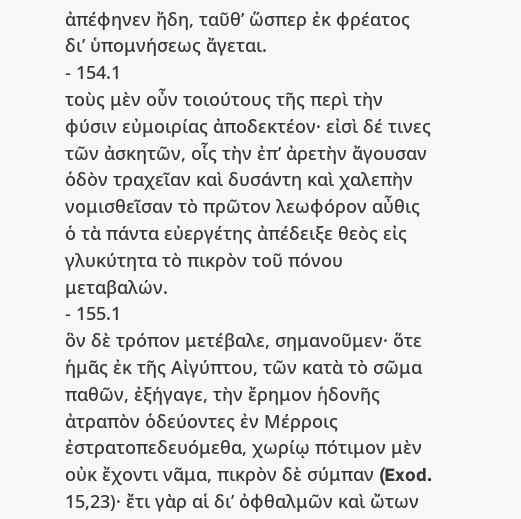ἀπέφηνεν ἤδη, ταῦθ’ ὥσπερ ἐκ φρέατος δι’ ὑπομνήσεως ἄγεται.
- 154.1
τοὺς μὲν οὖν τοιούτους τῆς περὶ τὴν φύσιν εὐμοιρίας ἀποδεκτέον· εἰσὶ δέ τινες τῶν ἀσκητῶν, οἷς τὴν ἐπ’ ἀρετὴν ἄγουσαν ὁδὸν τραχεῖαν καὶ δυσάντη καὶ χαλεπὴν νομισθεῖσαν τὸ πρῶτον λεωφόρον αὖθις ὁ τὰ πάντα εὐεργέτης ἀπέδειξε θεὸς εἰς γλυκύτητα τὸ πικρὸν τοῦ πόνου μεταβαλών.
- 155.1
ὃν δὲ τρόπον μετέβαλε, σημανοῦμεν· ὅτε ἡμᾶς ἐκ τῆς Αἰγύπτου, τῶν κατὰ τὸ σῶμα παθῶν, ἐξήγαγε, τὴν ἔρημον ἡδονῆς ἀτραπὸν ὁδεύοντες ἐν Μέρροις ἐστρατοπεδευόμεθα, χωρίῳ πότιμον μὲν οὐκ ἔχοντι νᾶμα, πικρὸν δὲ σύμπαν (Exod. 15,23)· ἔτι γὰρ αἱ δι’ ὀφθαλμῶν καὶ ὤτων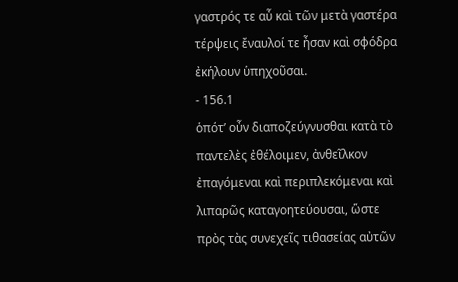γαστρός τε αὖ καὶ τῶν μετὰ γαστέρα τέρψεις ἔναυλοί τε ἦσαν καὶ σφόδρα ἐκήλουν ὑπηχοῦσαι.
- 156.1
ὁπότ’ οὖν διαποζεύγνυσθαι κατὰ τὸ παντελὲς ἐθέλοιμεν, ἀνθεῖλκον ἐπαγόμεναι καὶ περιπλεκόμεναι καὶ λιπαρῶς καταγοητεύουσαι, ὥστε πρὸς τὰς συνεχεῖς τιθασείας αὐτῶν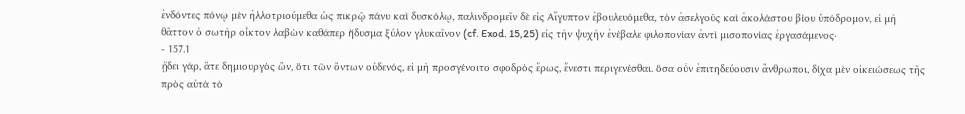ἐνδόντες πόνῳ μὲν ἠλλοτριούμεθα ὡς πικρῷ πάνυ καὶ δυσκόλῳ, παλινδρομεῖν δὲ εἰς Αἴγυπτον ἐβουλευόμεθα, τὸν ἀσελγοῦς καὶ ἀκολάστου βίου ὑπόδρομον, εἰ μὴ θᾶττον ὁ σωτὴρ οἶκτον λαβὼν καθάπερ ἥδυσμα ξύλον γλυκαῖνον (cf. Exod. 15,25) εἰς τὴν ψυχὴν ἐνέβαλε φιλοπονίαν ἀντὶ μισοπονίας ἐργασάμενος·
- 157.1
ᾔδει γάρ, ἅτε δημιουργὸς ὤν, ὅτι τῶν ὄντων οὐδενός, εἰ μὴ προσγένοιτο σφοδρὸς ἔρως, ἔνεστι περιγενέσθαι. ὅσα οὖν ἐπιτηδεύουσιν ἄνθρωποι, δίχα μὲν οἰκειώσεως τῆς πρὸς αὐτὰ τὸ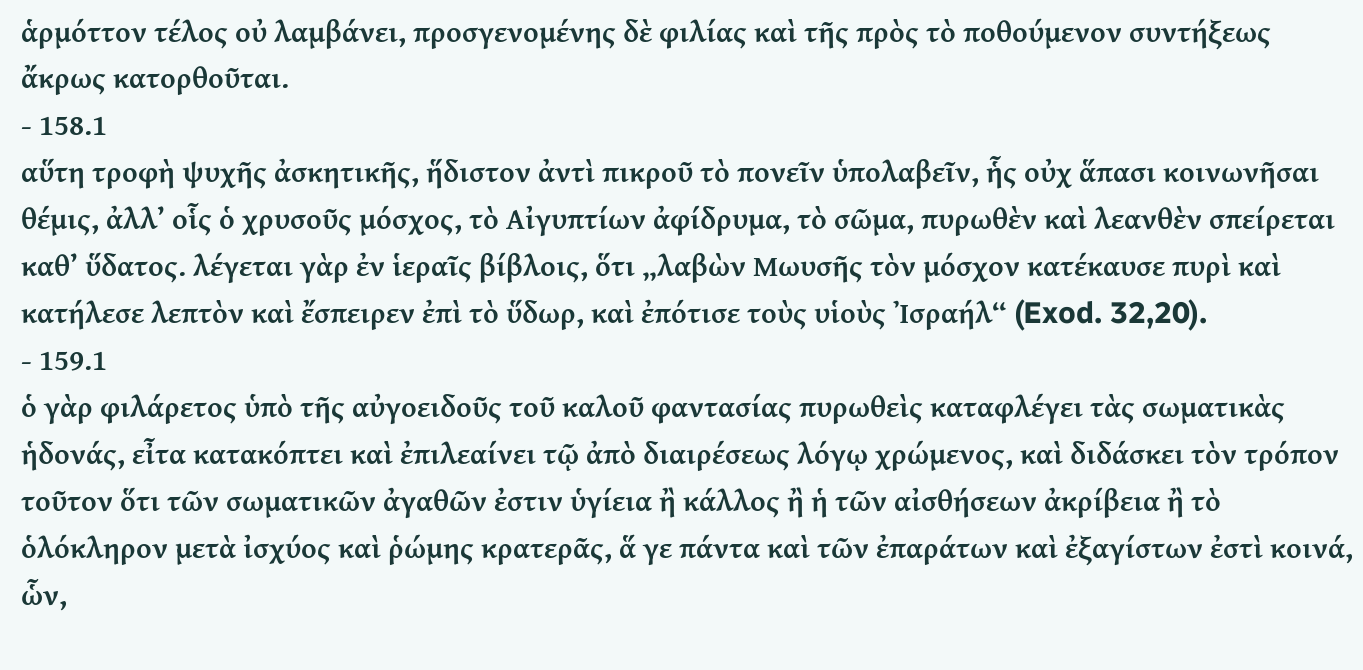ἁρμόττον τέλος οὐ λαμβάνει, προσγενομένης δὲ φιλίας καὶ τῆς πρὸς τὸ ποθούμενον συντήξεως ἄκρως κατορθοῦται.
- 158.1
αὕτη τροφὴ ψυχῆς ἀσκητικῆς, ἥδιστον ἀντὶ πικροῦ τὸ πονεῖν ὑπολαβεῖν, ἧς οὐχ ἅπασι κοινωνῆσαι θέμις, ἀλλ’ οἷς ὁ χρυσοῦς μόσχος, τὸ Αἰγυπτίων ἀφίδρυμα, τὸ σῶμα, πυρωθὲν καὶ λεανθὲν σπείρεται καθ’ ὕδατος. λέγεται γὰρ ἐν ἱεραῖς βίβλοις, ὅτι „λαβὼν Μωυσῆς τὸν μόσχον κατέκαυσε πυρὶ καὶ κατήλεσε λεπτὸν καὶ ἔσπειρεν ἐπὶ τὸ ὕδωρ, καὶ ἐπότισε τοὺς υἱοὺς Ἰσραήλ“ (Exod. 32,20).
- 159.1
ὁ γὰρ φιλάρετος ὑπὸ τῆς αὐγοειδοῦς τοῦ καλοῦ φαντασίας πυρωθεὶς καταφλέγει τὰς σωματικὰς ἡδονάς, εἶτα κατακόπτει καὶ ἐπιλεαίνει τῷ ἀπὸ διαιρέσεως λόγῳ χρώμενος, καὶ διδάσκει τὸν τρόπον τοῦτον ὅτι τῶν σωματικῶν ἀγαθῶν ἐστιν ὑγίεια ἢ κάλλος ἢ ἡ τῶν αἰσθήσεων ἀκρίβεια ἢ τὸ ὁλόκληρον μετὰ ἰσχύος καὶ ῥώμης κρατερᾶς, ἅ γε πάντα καὶ τῶν ἐπαράτων καὶ ἐξαγίστων ἐστὶ κοινά, ὧν,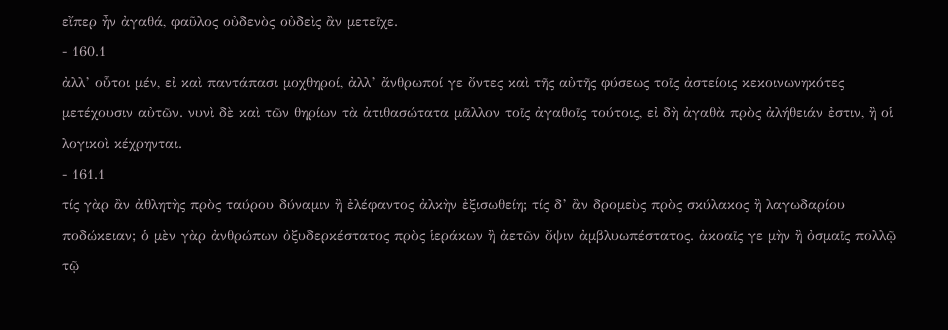εἴπερ ἦν ἀγαθά, φαῦλος οὐδενὸς οὐδεὶς ἂν μετεῖχε.
- 160.1
ἀλλ’ οὗτοι μέν, εἰ καὶ παντάπασι μοχθηροί, ἀλλ’ ἄνθρωποί γε ὄντες καὶ τῆς αὐτῆς φύσεως τοῖς ἀστείοις κεκοινωνηκότες μετέχουσιν αὐτῶν. νυνὶ δὲ καὶ τῶν θηρίων τὰ ἀτιθασώτατα μᾶλλον τοῖς ἀγαθοῖς τούτοις, εἰ δὴ ἀγαθὰ πρὸς ἀλήθειάν ἐστιν, ἢ οἱ λογικοὶ κέχρηνται.
- 161.1
τίς γὰρ ἂν ἀθλητὴς πρὸς ταύρου δύναμιν ἢ ἐλέφαντος ἀλκὴν ἐξισωθείη; τίς δ’ ἂν δρομεὺς πρὸς σκύλακος ἢ λαγωδαρίου ποδώκειαν; ὁ μὲν γὰρ ἀνθρώπων ὀξυδερκέστατος πρὸς ἱεράκων ἢ ἀετῶν ὄψιν ἀμβλυωπέστατος. ἀκοαῖς γε μὴν ἢ ὀσμαῖς πολλῷ τῷ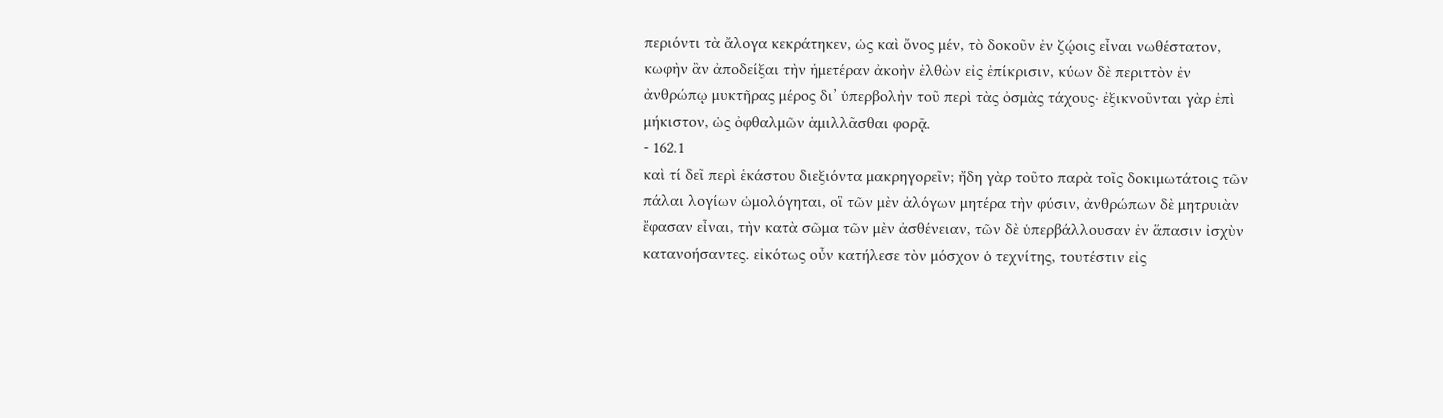περιόντι τὰ ἄλογα κεκράτηκεν, ὡς καὶ ὄνος μέν, τὸ δοκοῦν ἐν ζῴοις εἶναι νωθέστατον, κωφὴν ἂν ἀποδείξαι τὴν ἡμετέραν ἀκοὴν ἐλθὼν εἰς ἐπίκρισιν, κύων δὲ περιττὸν ἐν ἀνθρώπῳ μυκτῆρας μέρος δι’ ὑπερβολὴν τοῦ περὶ τὰς ὀσμὰς τάχους· ἐξικνοῦνται γὰρ ἐπὶ μήκιστον, ὡς ὀφθαλμῶν ἁμιλλᾶσθαι φορᾷ.
- 162.1
καὶ τί δεῖ περὶ ἑκάστου διεξιόντα μακρηγορεῖν; ἤδη γὰρ τοῦτο παρὰ τοῖς δοκιμωτάτοις τῶν πάλαι λογίων ὡμολόγηται, οἳ τῶν μὲν ἀλόγων μητέρα τὴν φύσιν, ἀνθρώπων δὲ μητρυιὰν ἔφασαν εἶναι, τὴν κατὰ σῶμα τῶν μὲν ἀσθένειαν, τῶν δὲ ὑπερβάλλουσαν ἐν ἅπασιν ἰσχὺν κατανοήσαντες. εἰκότως οὖν κατήλεσε τὸν μόσχον ὁ τεχνίτης, τουτέστιν εἰς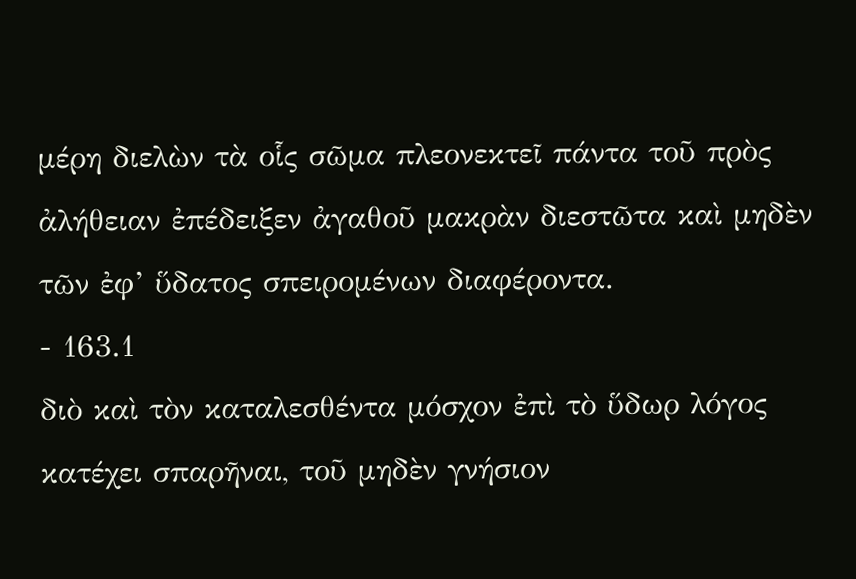μέρη διελὼν τὰ οἷς σῶμα πλεονεκτεῖ πάντα τοῦ πρὸς ἀλήθειαν ἐπέδειξεν ἀγαθοῦ μακρὰν διεστῶτα καὶ μηδὲν τῶν ἐφ’ ὕδατος σπειρομένων διαφέροντα.
- 163.1
διὸ καὶ τὸν καταλεσθέντα μόσχον ἐπὶ τὸ ὕδωρ λόγος κατέχει σπαρῆναι, τοῦ μηδὲν γνήσιον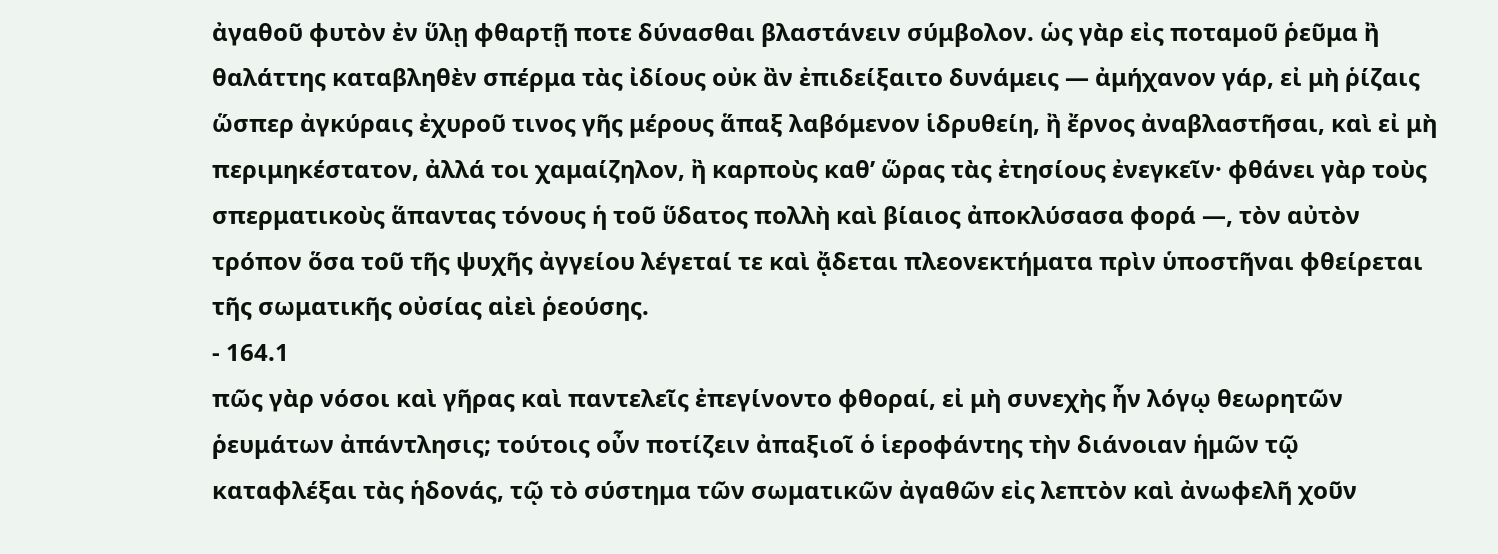ἀγαθοῦ φυτὸν ἐν ὕλῃ φθαρτῇ ποτε δύνασθαι βλαστάνειν σύμβολον. ὡς γὰρ εἰς ποταμοῦ ῥεῦμα ἢ θαλάττης καταβληθὲν σπέρμα τὰς ἰδίους οὐκ ἂν ἐπιδείξαιτο δυνάμεις — ἀμήχανον γάρ, εἰ μὴ ῥίζαις ὥσπερ ἀγκύραις ἐχυροῦ τινος γῆς μέρους ἅπαξ λαβόμενον ἱδρυθείη, ἢ ἔρνος ἀναβλαστῆσαι, καὶ εἰ μὴ περιμηκέστατον, ἀλλά τοι χαμαίζηλον, ἢ καρποὺς καθ’ ὥρας τὰς ἐτησίους ἐνεγκεῖν· φθάνει γὰρ τοὺς σπερματικοὺς ἅπαντας τόνους ἡ τοῦ ὕδατος πολλὴ καὶ βίαιος ἀποκλύσασα φορά —, τὸν αὐτὸν τρόπον ὅσα τοῦ τῆς ψυχῆς ἀγγείου λέγεταί τε καὶ ᾄδεται πλεονεκτήματα πρὶν ὑποστῆναι φθείρεται τῆς σωματικῆς οὐσίας αἰεὶ ῥεούσης.
- 164.1
πῶς γὰρ νόσοι καὶ γῆρας καὶ παντελεῖς ἐπεγίνοντο φθοραί, εἰ μὴ συνεχὴς ἦν λόγῳ θεωρητῶν ῥευμάτων ἀπάντλησις; τούτοις οὖν ποτίζειν ἀπαξιοῖ ὁ ἱεροφάντης τὴν διάνοιαν ἡμῶν τῷ καταφλέξαι τὰς ἡδονάς, τῷ τὸ σύστημα τῶν σωματικῶν ἀγαθῶν εἰς λεπτὸν καὶ ἀνωφελῆ χοῦν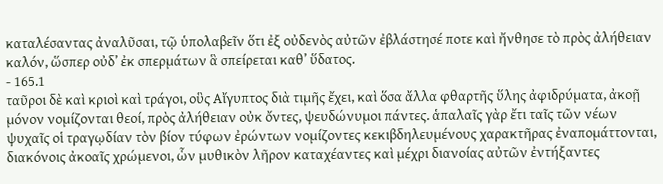καταλέσαντας ἀναλῦσαι, τῷ ὑπολαβεῖν ὅτι ἐξ οὐδενὸς αὐτῶν ἐβλάστησέ ποτε καὶ ἤνθησε τὸ πρὸς ἀλήθειαν καλόν, ὥσπερ οὐδ’ ἐκ σπερμάτων ἃ σπείρεται καθ’ ὕδατος.
- 165.1
ταῦροι δὲ καὶ κριοὶ καὶ τράγοι, οὓς Αἴγυπτος διὰ τιμῆς ἔχει, καὶ ὅσα ἄλλα φθαρτῆς ὕλης ἀφιδρύματα, ἀκοῇ μόνον νομίζονται θεοί, πρὸς ἀλήθειαν οὐκ ὄντες, ψευδώνυμοι πάντες. ἁπαλαῖς γὰρ ἔτι ταῖς τῶν νέων ψυχαῖς οἱ τραγῳδίαν τὸν βίον τύφων ἐρώντων νομίζοντες κεκιβδηλευμένους χαρακτῆρας ἐναπομάττονται, διακόνοις ἀκοαῖς χρώμενοι, ὧν μυθικὸν λῆρον καταχέαντες καὶ μέχρι διανοίας αὐτῶν ἐντήξαντες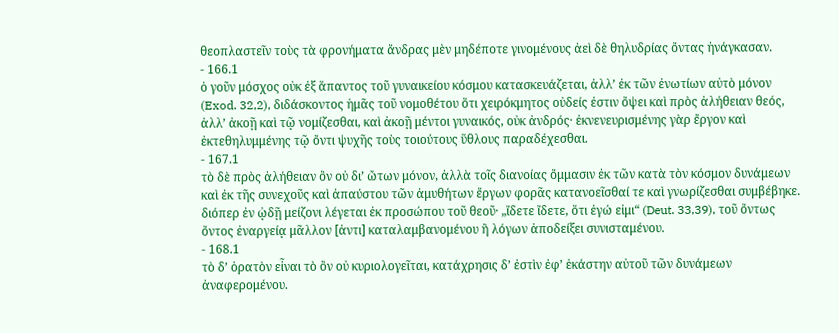θεοπλαστεῖν τοὺς τὰ φρονήματα ἄνδρας μὲν μηδέποτε γινομένους ἀεὶ δὲ θηλυδρίας ὄντας ἠνάγκασαν.
- 166.1
ὁ γοῦν μόσχος οὐκ ἐξ ἅπαντος τοῦ γυναικείου κόσμου κατασκευάζεται, ἀλλ’ ἐκ τῶν ἐνωτίων αὐτὸ μόνον (Exod. 32,2), διδάσκοντος ἡμᾶς τοῦ νομοθέτου ὅτι χειρόκμητος οὐδείς ἐστιν ὄψει καὶ πρὸς ἀλήθειαν θεός, ἀλλ’ ἀκοῇ καὶ τῷ νομίζεσθαι, καὶ ἀκοῇ μέντοι γυναικός, οὐκ ἀνδρός· ἐκνενευρισμένης γὰρ ἔργον καὶ ἐκτεθηλυμμένης τῷ ὄντι ψυχῆς τοὺς τοιούτους ὕθλους παραδέχεσθαι.
- 167.1
τὸ δὲ πρὸς ἀλήθειαν ὂν οὐ δι’ ὤτων μόνον, ἀλλὰ τοῖς διανοίας ὄμμασιν ἐκ τῶν κατὰ τὸν κόσμον δυνάμεων καὶ ἐκ τῆς συνεχοῦς καὶ ἀπαύστου τῶν ἀμυθήτων ἔργων φορᾶς κατανοεῖσθαί τε καὶ γνωρίζεσθαι συμβέβηκε. διόπερ ἐν ᾠδῇ μείζονι λέγεται ἐκ προσώπου τοῦ θεοῦ· „ἴδετε ἴδετε, ὅτι ἐγώ εἰμι“ (Deut. 33,39), τοῦ ὄντως ὄντος ἐναργείᾳ μᾶλλον [ἀντι] καταλαμβανομένου ἢ λόγων ἀποδείξει συνισταμένου.
- 168.1
τὸ δ’ ὁρατὸν εἶναι τὸ ὂν οὐ κυριολογεῖται, κατάχρησις δ’ ἐστὶν ἐφ’ ἑκάστην αὐτοῦ τῶν δυνάμεων ἀναφερομένου.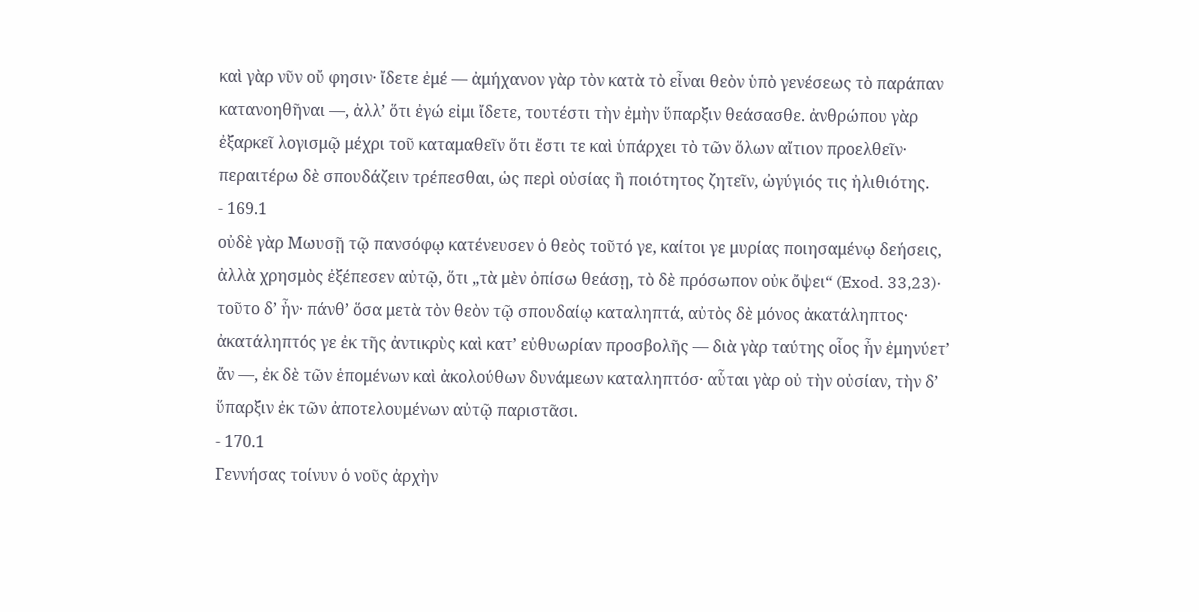καὶ γὰρ νῦν οὔ φησιν· ἴδετε ἐμέ — ἀμήχανον γὰρ τὸν κατὰ τὸ εἶναι θεὸν ὑπὸ γενέσεως τὸ παράπαν κατανοηθῆναι —, ἀλλ’ ὅτι ἐγώ εἰμι ἴδετε, τουτέστι τὴν ἐμὴν ὕπαρξιν θεάσασθε. ἀνθρώπου γὰρ ἐξαρκεῖ λογισμῷ μέχρι τοῦ καταμαθεῖν ὅτι ἔστι τε καὶ ὑπάρχει τὸ τῶν ὅλων αἴτιον προελθεῖν· περαιτέρω δὲ σπουδάζειν τρέπεσθαι, ὡς περὶ οὐσίας ἢ ποιότητος ζητεῖν, ὠγύγιός τις ἠλιθιότης.
- 169.1
οὐδὲ γὰρ Μωυσῇ τῷ πανσόφῳ κατένευσεν ὁ θεὸς τοῦτό γε, καίτοι γε μυρίας ποιησαμένῳ δεήσεις, ἀλλὰ χρησμὸς ἐξέπεσεν αὐτῷ, ὅτι „τὰ μὲν ὀπίσω θεάσῃ, τὸ δὲ πρόσωπον οὐκ ὄψει“ (Exod. 33,23)· τοῦτο δ’ ἦν· πάνθ’ ὅσα μετὰ τὸν θεὸν τῷ σπουδαίῳ καταληπτά, αὐτὸς δὲ μόνος ἀκατάληπτος· ἀκατάληπτός γε ἐκ τῆς ἀντικρὺς καὶ κατ’ εὐθυωρίαν προσβολῆς — διὰ γὰρ ταύτης οἷος ἦν ἐμηνύετ’ ἄν —, ἐκ δὲ τῶν ἑπομένων καὶ ἀκολούθων δυνάμεων καταληπτόσ· αὗται γὰρ οὐ τὴν οὐσίαν, τὴν δ’ ὕπαρξιν ἐκ τῶν ἀποτελουμένων αὐτῷ παριστᾶσι.
- 170.1
Γεννήσας τοίνυν ὁ νοῦς ἀρχὴν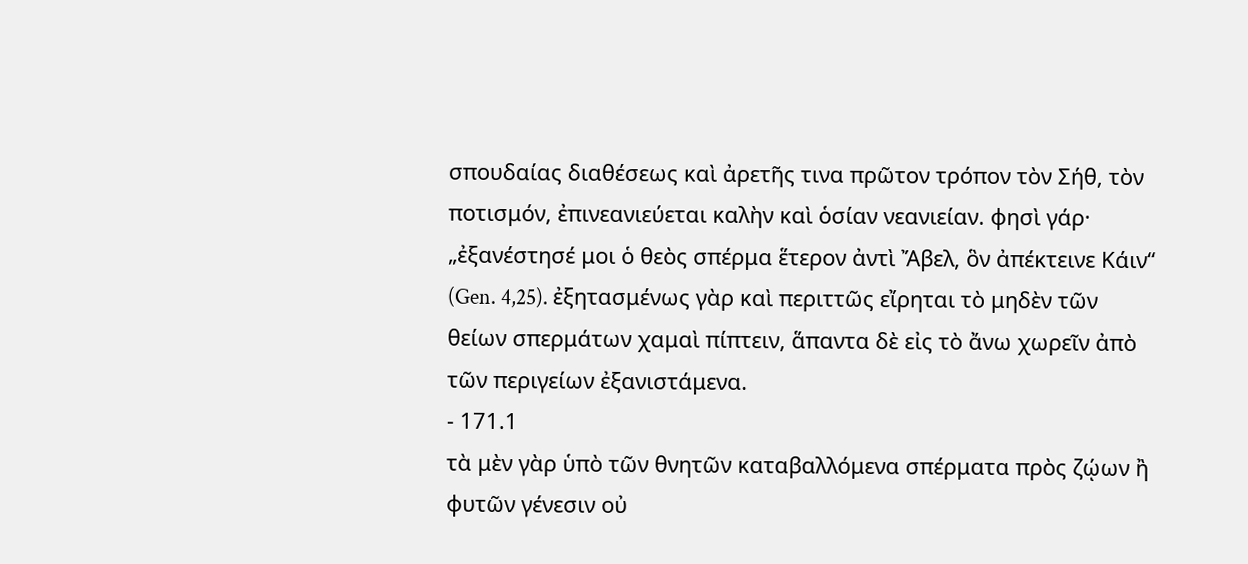σπουδαίας διαθέσεως καὶ ἀρετῆς τινα πρῶτον τρόπον τὸν Σήθ, τὸν ποτισμόν, ἐπινεανιεύεται καλὴν καὶ ὁσίαν νεανιείαν. φησὶ γάρ· „ἐξανέστησέ μοι ὁ θεὸς σπέρμα ἕτερον ἀντὶ Ἄβελ, ὃν ἀπέκτεινε Κάιν“ (Gen. 4,25). ἐξητασμένως γὰρ καὶ περιττῶς εἴρηται τὸ μηδὲν τῶν θείων σπερμάτων χαμαὶ πίπτειν, ἅπαντα δὲ εἰς τὸ ἄνω χωρεῖν ἀπὸ τῶν περιγείων ἐξανιστάμενα.
- 171.1
τὰ μὲν γὰρ ὑπὸ τῶν θνητῶν καταβαλλόμενα σπέρματα πρὸς ζῴων ἢ φυτῶν γένεσιν οὐ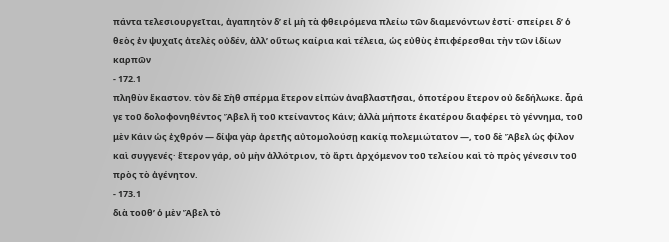πάντα τελεσιουργεῖται, ἀγαπητὸν δ’ εἰ μὴ τὰ φθειρόμενα πλείω τῶν διαμενόντων ἐστί· σπείρει δ’ ὁ θεὸς ἐν ψυχαῖς ἀτελὲς οὐδέν, ἀλλ’ οὕτως καίρια καὶ τέλεια, ὡς εὐθὺς ἐπιφέρεσθαι τὴν τῶν ἰδίων καρπῶν
- 172.1
πληθὺν ἕκαστον. τὸν δὲ Σὴθ σπέρμα ἕτερον εἰπὼν ἀναβλαστῆσαι, ὁποτέρου ἕτερον οὐ δεδήλωκε. ἆρά γε τοῦ δολοφονηθέντος Ἄβελ ἢ τοῦ κτείναντος Κάιν; ἀλλὰ μήποτε ἑκατέρου διαφέρει τὸ γέννημα, τοῦ μὲν Κάιν ὡς ἐχθρόν — δίψα γὰρ ἀρετῆς αὐτομολούσῃ κακίᾳ πολεμιώτατον —, τοῦ δὲ Ἄβελ ὡς φίλον καὶ συγγενές· ἕτερον γάρ, οὐ μὴν ἀλλότριον, τὸ ἄρτι ἀρχόμενον τοῦ τελείου καὶ τὸ πρὸς γένεσιν τοῦ πρὸς τὸ ἀγένητον.
- 173.1
διὰ τοῦθ’ ὁ μὲν Ἄβελ τὸ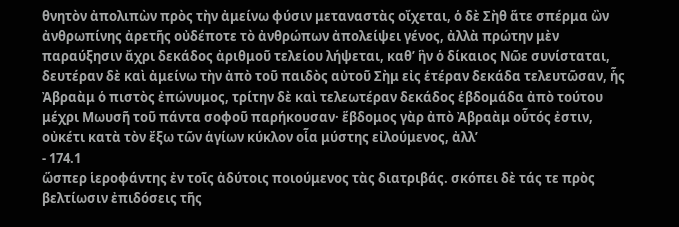θνητὸν ἀπολιπὼν πρὸς τὴν ἀμείνω φύσιν μεταναστὰς οἴχεται, ὁ δὲ Σὴθ ἅτε σπέρμα ὢν ἀνθρωπίνης ἀρετῆς οὐδέποτε τὸ ἀνθρώπων ἀπολείψει γένος, ἀλλὰ πρώτην μὲν παραύξησιν ἄχρι δεκάδος ἀριθμοῦ τελείου λήψεται, καθ’ ἣν ὁ δίκαιος Νῶε συνίσταται, δευτέραν δὲ καὶ ἀμείνω τὴν ἀπὸ τοῦ παιδὸς αὐτοῦ Σὴμ εἰς ἑτέραν δεκάδα τελευτῶσαν, ἧς Ἀβραὰμ ὁ πιστὸς ἐπώνυμος, τρίτην δὲ καὶ τελεωτέραν δεκάδος ἑβδομάδα ἀπὸ τούτου μέχρι Μωυσῆ τοῦ πάντα σοφοῦ παρήκουσαν· ἕβδομος γὰρ ἀπὸ Ἀβραὰμ οὗτός ἐστιν, οὐκέτι κατὰ τὸν ἔξω τῶν ἁγίων κύκλον οἷα μύστης εἰλούμενος, ἀλλ’
- 174.1
ὥσπερ ἱεροφάντης ἐν τοῖς ἀδύτοις ποιούμενος τὰς διατριβάς. σκόπει δὲ τάς τε πρὸς βελτίωσιν ἐπιδόσεις τῆς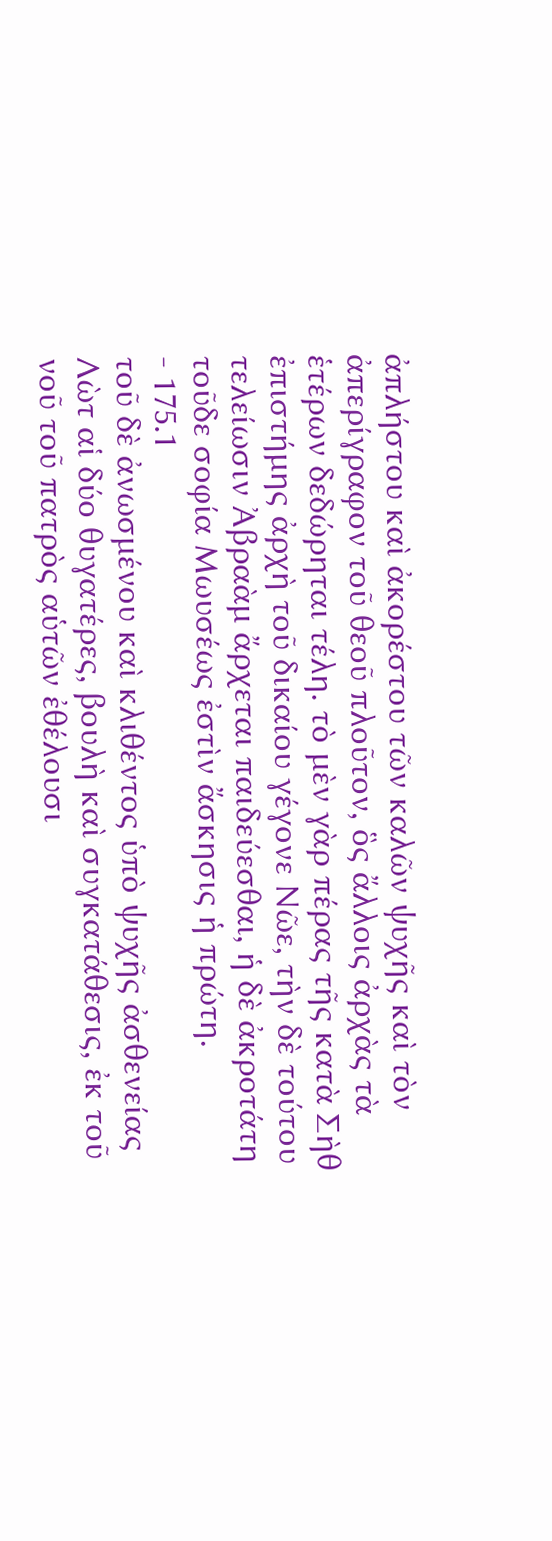ἀπλήστου καὶ ἀκορέστου τῶν καλῶν ψυχῆς καὶ τὸν ἀπερίγραφον τοῦ θεοῦ πλοῦτον, ὃς ἄλλοις ἀρχὰς τὰ ἑτέρων δεδώρηται τέλη. τὸ μὲν γὰρ πέρας τῆς κατὰ Σὴθ ἐπιστήμης ἀρχὴ τοῦ δικαίου γέγονε Νῶε, τὴν δὲ τούτου τελείωσιν Ἀβραὰμ ἄρχεται παιδεύεσθαι, ἡ δὲ ἀκροτάτη τοῦδε σοφία Μωυσέως ἐστὶν ἄσκησις ἡ πρώτη.
- 175.1
τοῦ δὲ ἀνωσμένου καὶ κλιθέντος ὑπὸ ψυχῆς ἀσθενείας Λὼτ αἱ δύο θυγατέρες, βουλὴ καὶ συγκατάθεσις, ἐκ τοῦ νοῦ τοῦ πατρὸς αὑτῶν ἐθέλουσι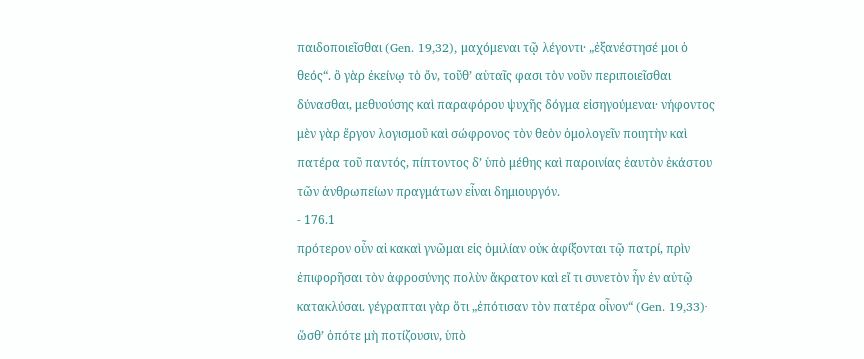παιδοποιεῖσθαι (Gen. 19,32), μαχόμεναι τῷ λέγοντι· „ἐξανέστησέ μοι ὁ θεός“. ὃ γὰρ ἐκείνῳ τὸ ὄν, τοῦθ’ αὑταῖς φασι τὸν νοῦν περιποιεῖσθαι δύνασθαι, μεθυούσης καὶ παραφόρου ψυχῆς δόγμα εἰσηγούμεναι· νήφοντος μὲν γὰρ ἔργον λογισμοῦ καὶ σώφρονος τὸν θεὸν ὁμολογεῖν ποιητὴν καὶ πατέρα τοῦ παντός, πίπτοντος δ’ ὑπὸ μέθης καὶ παροινίας ἑαυτὸν ἑκάστου τῶν ἀνθρωπείων πραγμάτων εἶναι δημιουργόν.
- 176.1
πρότερον οὖν αἱ κακαὶ γνῶμαι εἰς ὁμιλίαν οὐκ ἀφίξονται τῷ πατρί, πρὶν ἐπιφορῆσαι τὸν ἀφροσύνης πολὺν ἄκρατον καὶ εἴ τι συνετὸν ἦν ἐν αὐτῷ κατακλύσαι. γέγραπται γὰρ ὅτι „ἐπότισαν τὸν πατέρα οἶνον“ (Gen. 19,33)· ὥσθ’ ὁπότε μὴ ποτίζουσιν, ὑπὸ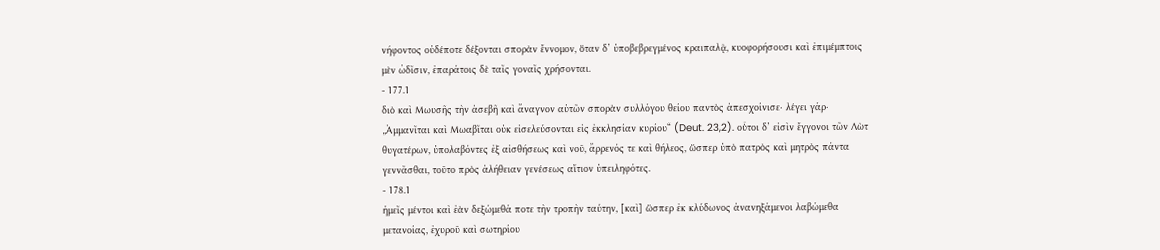νήφοντος οὐδέποτε δέξονται σπορὰν ἔννομον, ὅταν δ’ ὑποβεβρεγμένος κραιπαλᾷ, κυοφορήσουσι καὶ ἐπιμέμπτοις μὲν ὠδῖσιν, ἐπαράτοις δὲ ταῖς γοναῖς χρήσονται.
- 177.1
διὸ καὶ Μωυσῆς τὴν ἀσεβῆ καὶ ἄναγνον αὐτῶν σπορὰν συλλόγου θείου παντὸς ἀπεσχοίνισε· λέγει γάρ· „Ἀμμανῖται καὶ Μωαβῖται οὐκ εἰσελεύσονται εἰς ἐκκλησίαν κυρίου“ (Deut. 23,2). οὗτοι δ’ εἰσὶν ἔγγονοι τῶν Λὼτ θυγατέρων, ὑπολαβόντες ἐξ αἰσθήσεως καὶ νοῦ, ἄρρενός τε καὶ θήλεος, ὥσπερ ὑπὸ πατρὸς καὶ μητρὸς πάντα γεννᾶσθαι, τοῦτο πρὸς ἀλήθειαν γενέσεως αἴτιον ὑπειληφότες.
- 178.1
ἡμεῖς μέντοι καὶ ἐὰν δεξώμεθά ποτε τὴν τροπὴν ταύτην, [καὶ] ὥσπερ ἐκ κλύδωνος ἀνανηξάμενοι λαβώμεθα μετανοίας, ἐχυροῦ καὶ σωτηρίου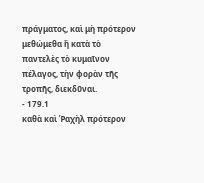πράγματος, καὶ μὴ πρότερον μεθώμεθα ἢ κατὰ τὸ παντελὲς τὸ κυμαῖνον πέλαγος, τὴν φορὰν τῆς τροπῆς, διεκδῦναι.
- 179.1
καθὰ καὶ Ῥαχὴλ πρότερον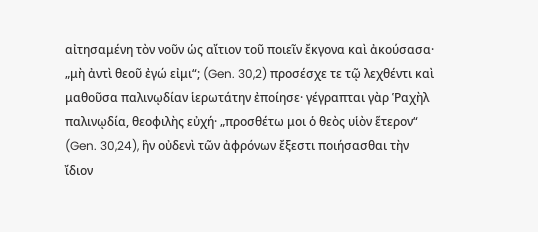αἰτησαμένη τὸν νοῦν ὡς αἴτιον τοῦ ποιεῖν ἔκγονα καὶ ἀκούσασα· „μὴ ἀντὶ θεοῦ ἐγώ εἰμι“; (Gen. 30,2) προσέσχε τε τῷ λεχθέντι καὶ μαθοῦσα παλινῳδίαν ἱερωτάτην ἐποίησε· γέγραπται γὰρ Ῥαχὴλ παλινῳδία, θεοφιλὴς εὐχή· „προσθέτω μοι ὁ θεὸς υἱὸν ἕτερον“ (Gen. 30,24), ἣν οὐδενὶ τῶν ἀφρόνων ἔξεστι ποιήσασθαι τὴν ἴδιον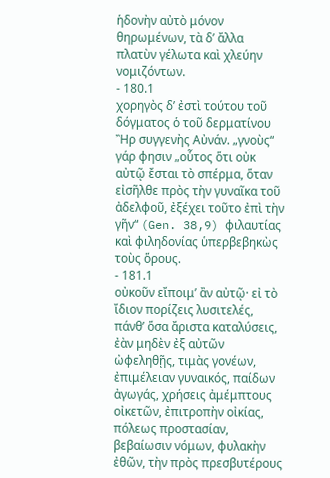ἡδονὴν αὐτὸ μόνον θηρωμένων, τὰ δ’ ἄλλα πλατὺν γέλωτα καὶ χλεύην νομιζόντων.
- 180.1
χορηγὸς δ’ ἐστὶ τούτου τοῦ δόγματος ὁ τοῦ δερματίνου Ἢρ συγγενὴς Αὐνάν. „γνοὺς“ γάρ φησιν „οὗτος ὅτι οὐκ αὐτῷ ἔσται τὸ σπέρμα, ὅταν εἰσῆλθε πρὸς τὴν γυναῖκα τοῦ ἀδελφοῦ, ἐξέχει τοῦτο ἐπὶ τὴν γῆν“ (Gen. 38,9) φιλαυτίας καὶ φιληδονίας ὑπερβεβηκὼς τοὺς ὅρους.
- 181.1
οὐκοῦν εἴποιμ’ ἂν αὐτῷ· εἰ τὸ ἴδιον πορίζεις λυσιτελές, πάνθ’ ὅσα ἄριστα καταλύσεις, ἐὰν μηδὲν ἐξ αὐτῶν ὠφεληθῇς, τιμὰς γονέων, ἐπιμέλειαν γυναικός, παίδων ἀγωγάς, χρήσεις ἀμέμπτους οἰκετῶν, ἐπιτροπὴν οἰκίας, πόλεως προστασίαν, βεβαίωσιν νόμων, φυλακὴν ἐθῶν, τὴν πρὸς πρεσβυτέρους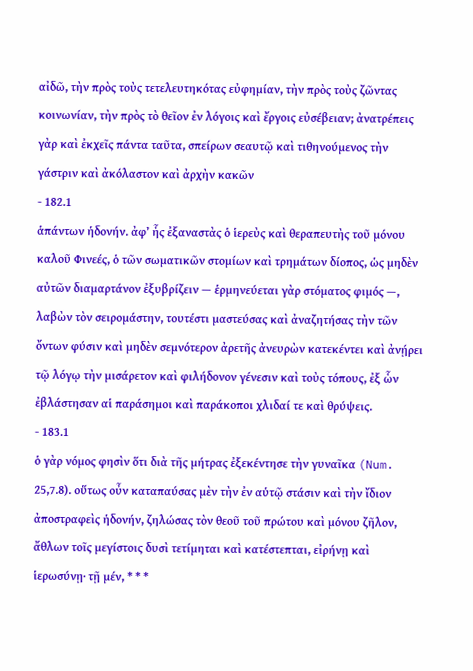αἰδῶ, τὴν πρὸς τοὺς τετελευτηκότας εὐφημίαν, τὴν πρὸς τοὺς ζῶντας κοινωνίαν, τὴν πρὸς τὸ θεῖον ἐν λόγοις καὶ ἔργοις εὐσέβειαν; ἀνατρέπεις γὰρ καὶ ἐκχεῖς πάντα ταῦτα, σπείρων σεαυτῷ καὶ τιθηνούμενος τὴν γάστριν καὶ ἀκόλαστον καὶ ἀρχὴν κακῶν
- 182.1
ἁπάντων ἡδονήν. ἀφ’ ἧς ἐξαναστὰς ὁ ἱερεὺς καὶ θεραπευτὴς τοῦ μόνου καλοῦ Φινεές, ὁ τῶν σωματικῶν στομίων καὶ τρημάτων δίοπος, ὡς μηδὲν αὐτῶν διαμαρτάνον ἐξυβρίζειν — ἑρμηνεύεται γὰρ στόματος φιμός —, λαβὼν τὸν σειρομάστην, τουτέστι μαστεύσας καὶ ἀναζητήσας τὴν τῶν ὄντων φύσιν καὶ μηδὲν σεμνότερον ἀρετῆς ἀνευρὼν κατεκέντει καὶ ἀνῄρει τῷ λόγῳ τὴν μισάρετον καὶ φιλήδονον γένεσιν καὶ τοὺς τόπους, ἐξ ὧν ἐβλάστησαν αἱ παράσημοι καὶ παράκοποι χλιδαί τε καὶ θρύψεις.
- 183.1
ὁ γὰρ νόμος φησὶν ὅτι διὰ τῆς μήτρας ἐξεκέντησε τὴν γυναῖκα (Num. 25,7.8). οὕτως οὖν καταπαύσας μὲν τὴν ἐν αὑτῷ στάσιν καὶ τὴν ἴδιον ἀποστραφεὶς ἡδονήν, ζηλώσας τὸν θεοῦ τοῦ πρώτου καὶ μόνου ζῆλον, ἄθλων τοῖς μεγίστοις δυσὶ τετίμηται καὶ κατέστεπται, εἰρήνῃ καὶ ἱερωσύνῃ· τῇ μέν, * * *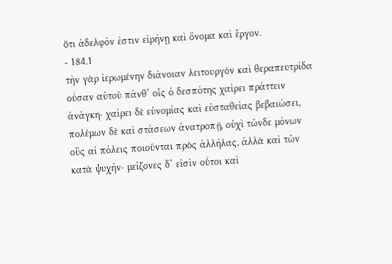ὅτι ἀδελφόν ἐστιν εἰρήνῃ καὶ ὄνομα καὶ ἔργον.
- 184.1
τὴν γὰρ ἱερωμένην διάνοιαν λειτουργὸν καὶ θεραπευτρίδα οὖσαν αὐτοῦ πάνθ’ οἷς ὁ δεσπότης χαίρει πράττειν ἀνάγκη· χαίρει δὲ εὐνομίας καὶ εὐσταθείας βεβαιώσει, πολέμων δὲ καὶ στάσεων ἀνατροπῇ, οὐχὶ τῶνδε μόνων οὓς αἱ πόλεις ποιοῦνται πρὸς ἀλλήλας, ἀλλὰ καὶ τῶν κατὰ ψυχήν· μείζονες δ’ εἰσὶν οὗτοι καὶ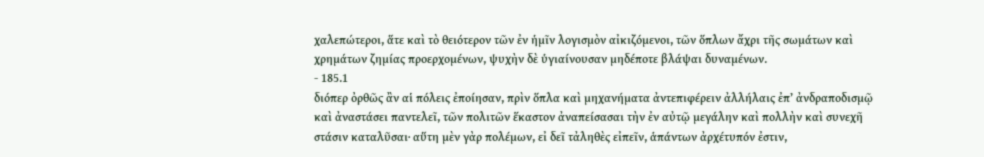χαλεπώτεροι, ἅτε καὶ τὸ θειότερον τῶν ἐν ἡμῖν λογισμὸν αἰκιζόμενοι, τῶν ὅπλων ἄχρι τῆς σωμάτων καὶ χρημάτων ζημίας προερχομένων, ψυχὴν δὲ ὑγιαίνουσαν μηδέποτε βλάψαι δυναμένων.
- 185.1
διόπερ ὀρθῶς ἂν αἱ πόλεις ἐποίησαν, πρὶν ὅπλα καὶ μηχανήματα ἀντεπιφέρειν ἀλλήλαις ἐπ’ ἀνδραποδισμῷ καὶ ἀναστάσει παντελεῖ, τῶν πολιτῶν ἕκαστον ἀναπείσασαι τὴν ἐν αὐτῷ μεγάλην καὶ πολλὴν καὶ συνεχῆ στάσιν καταλῦσαι· αὕτη μὲν γὰρ πολέμων, εἰ δεῖ τἀληθὲς εἰπεῖν, ἁπάντων ἀρχέτυπόν ἐστιν,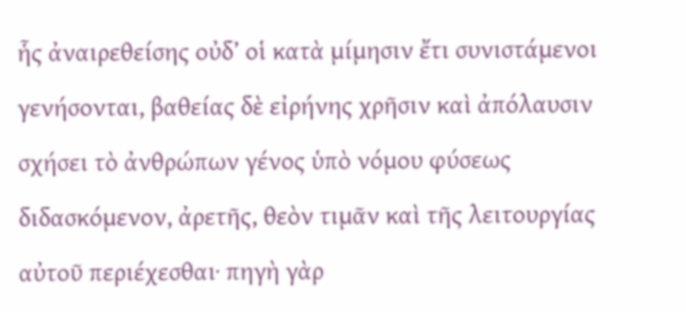ἧς ἀναιρεθείσης οὐδ’ οἱ κατὰ μίμησιν ἔτι συνιστάμενοι γενήσονται, βαθείας δὲ εἰρήνης χρῆσιν καὶ ἀπόλαυσιν σχήσει τὸ ἀνθρώπων γένος ὑπὸ νόμου φύσεως διδασκόμενον, ἀρετῆς, θεὸν τιμᾶν καὶ τῆς λειτουργίας αὐτοῦ περιέχεσθαι· πηγὴ γὰρ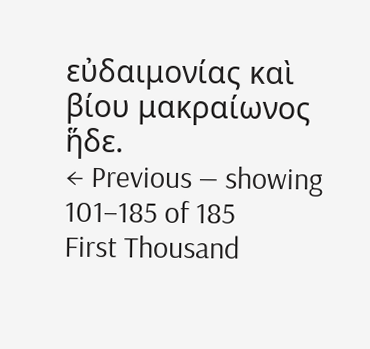εὐδαιμονίας καὶ βίου μακραίωνος ἥδε.
← Previous — showing 101–185 of 185
First Thousand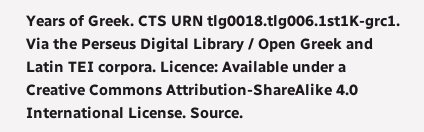Years of Greek. CTS URN tlg0018.tlg006.1st1K-grc1. Via the Perseus Digital Library / Open Greek and Latin TEI corpora. Licence: Available under a Creative Commons Attribution-ShareAlike 4.0 International License. Source.